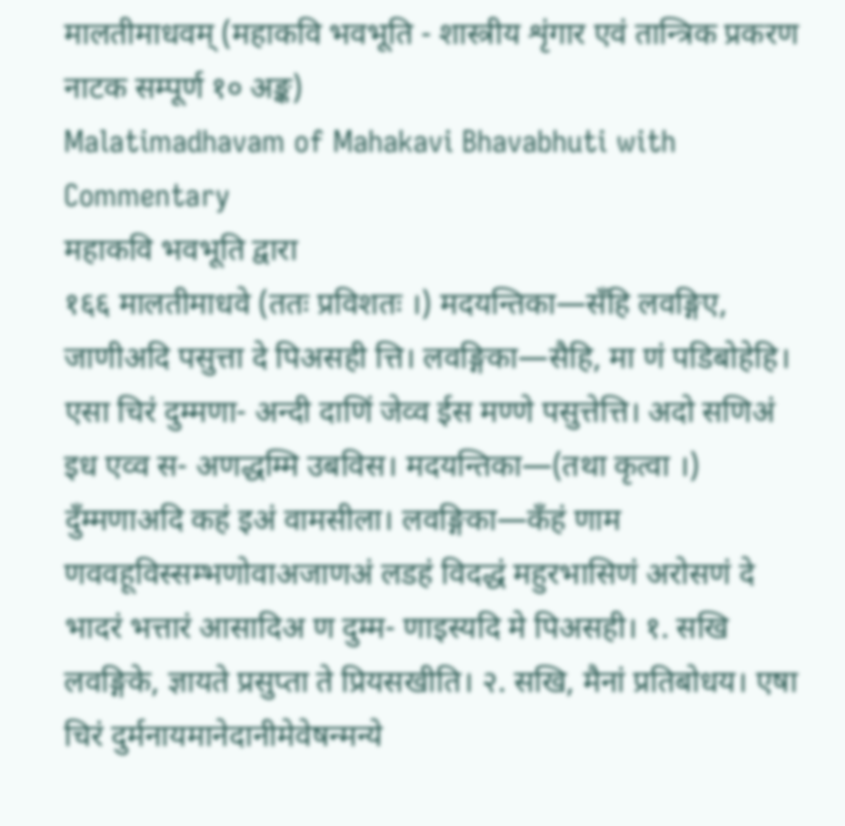मालतीमाधवम् (महाकवि भवभूति - शास्त्रीय शृंगार एवं तान्त्रिक प्रकरण नाटक सम्पूर्ण १० अङ्क)
Malatimadhavam of Mahakavi Bhavabhuti with Commentary
महाकवि भवभूति द्वारा
१६६ मालतीमाधवे (ततः प्रविशतः ।) मदयन्तिका—सँहि लवङ्गिए, जाणीअदि पसुत्ता दे पिअसही त्ति। लवङ्गिका—सैहि, मा णं पडिबोहेहि। एसा चिरं दुम्मणा- अन्दी दाणिं जेव्व ईस मण्णे पसुत्तेत्ति। अदो सणिअं इध एव्व स- अणद्धम्मि उबविस। मदयन्तिका—(तथा कृत्वा ।) दुँम्मणाअदि कहं इअं वामसीला। लवङ्गिका—कँहं णाम णववहूविस्सम्भणोवाअजाणअं लडहं विदद्धं महुरभासिणं अरोसणं दे भादरं भत्तारं आसादिअ ण दुम्म- णाइस्यदि मे पिअसही। १. सखि लवङ्गिके, ज्ञायते प्रसुप्ता ते प्रियसखीति। २. सखि, मैनां प्रतिबोधय। एषा चिरं दुर्मनायमानेदानीमेवेषन्मन्ये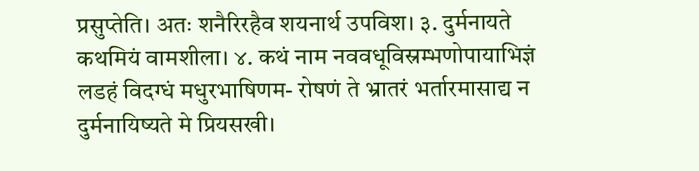प्रसुप्तेति। अतः शनैरिरहैव शयनार्थ उपविश। ३. दुर्मनायते कथमियं वामशीला। ४. कथं नाम नववधूविस्रम्भणोपायाभिज्ञं लडहं विदग्धं मधुरभाषिणम- रोषणं ते भ्रातरं भर्तारमासाद्य न दुर्मनायिष्यते मे प्रियसखी।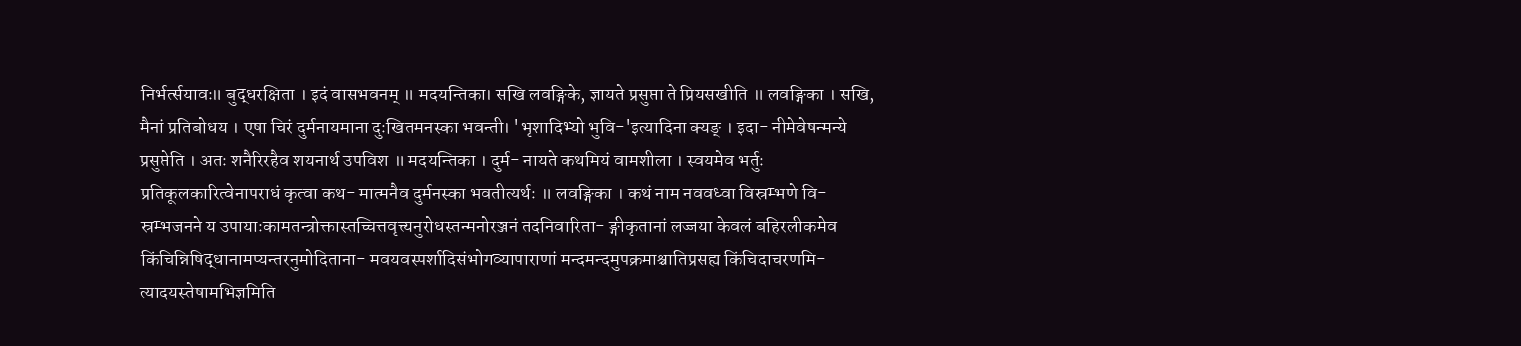निर्भर्त्सयावः॥ बुद्धरक्षिता । इदं वासभवनम् ॥ मदयन्तिका। सखि लवङ्गिके, ज्ञायते प्रसुप्ता ते प्रियसखीति ॥ लवङ्गिका । सखि, मैनां प्रतिबोधय । एषा चिरं दुर्मनायमाना दुःखितमनस्का भवन्ती। 'भृशादिभ्यो भुवि-'इत्यादिना क्यङ् । इदा- नीमेवेषन्मन्ये प्रसुप्तेति । अतः शनैरिरहैव शयनार्थ उपविश ॥ मदयन्तिका । दुर्म- नायते कथमियं वामशीला । स्वयमेव भर्तुः प्रतिकूलकारित्वेनापराधं कृत्वा कथ- मात्मनैव दुर्मनस्का भवतीत्यर्थः ॥ लवङ्गिका । कथं नाम नववध्वा विस्रम्भणे वि- स्रम्भजनने य उपायाःकामतन्त्रोक्तास्तच्चित्तवृत्त्यनुरोधस्तन्मनोरञ्जनं तदनिवारिता- ङ्गीकृतानां लज्जया केवलं बहिरलीकमेव किंचिन्निषिद्धानामप्यन्तरनुमोदिताना- मवयवस्पर्शादिसंभोगव्यापाराणां मन्दमन्दमुपक्रमाश्चातिप्रसह्य किंचिदाचरणमि- त्यादयस्तेषामभिज्ञमिति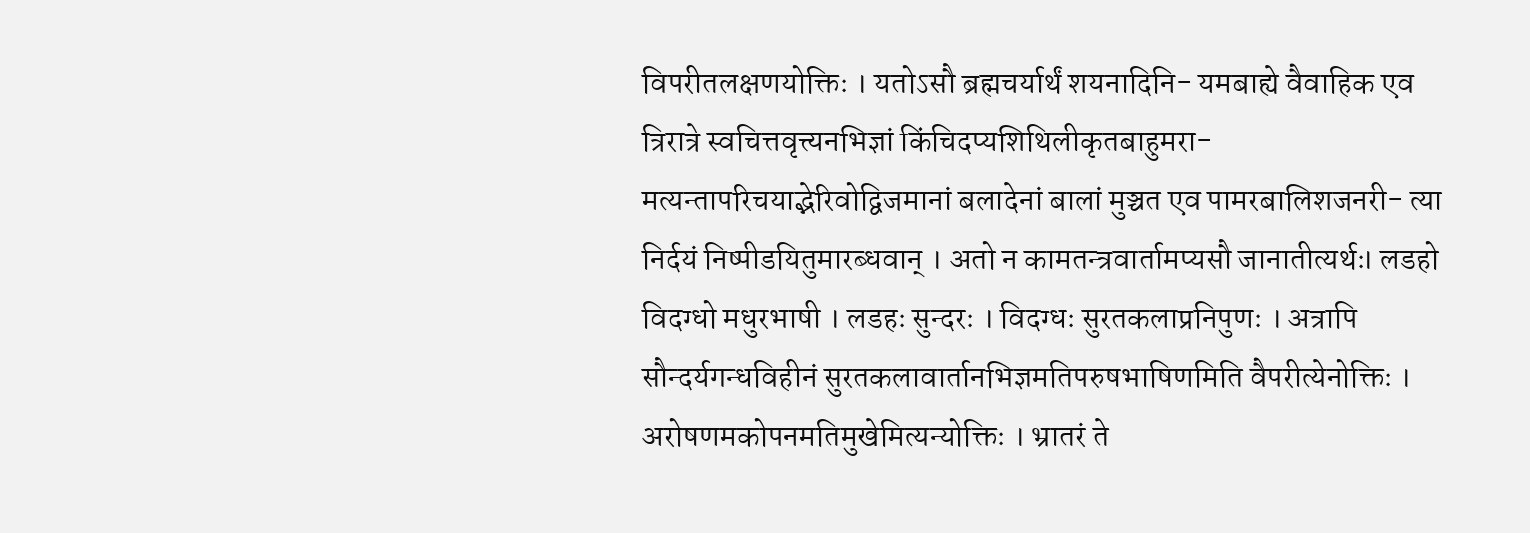विपरीतलक्षणयोक्तिः । यतोऽसौ ब्रह्मचर्यार्थं शयनादिनि- यमबाह्ये वैवाहिक एव त्रिरात्रे स्वचित्तवृत्त्यनभिज्ञां किंचिदप्यशिथिलीकृतबाहुमरा- मत्यन्तापरिचयाद्भेरिवोद्विजमानां बलादेनां बालां मुञ्चत एव पामरबालिशजनरी- त्या निर्दयं निष्पीडयितुमारब्धवान् । अतो न कामतन्त्रवार्तामप्यसौ जानातीत्यर्थः। लडहो विदग्धो मधुरभाषी । लडहः सुन्दरः । विदग्धः सुरतकलाप्रनिपुणः । अत्रापि सौन्दर्यगन्धविहीनं सुरतकलावार्तानभिज्ञमतिपरुषभाषिणमिति वैपरीत्येनोक्तिः । अरोषणमकोपनमतिमुखेमित्यन्योक्तिः । भ्रातरं ते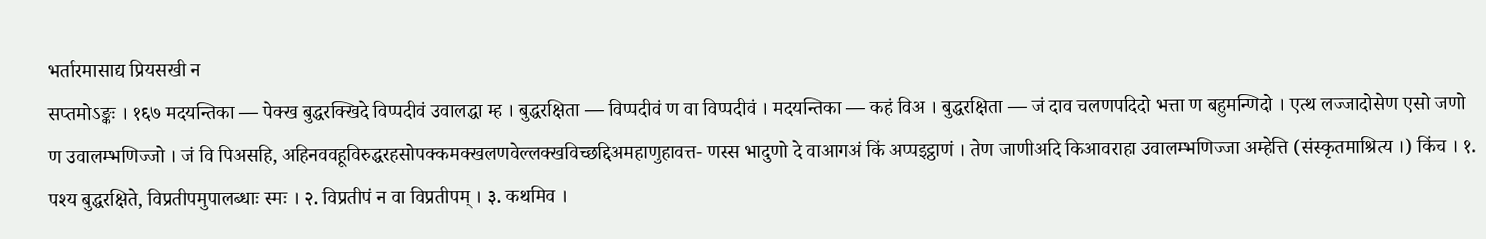भर्तारमासाद्य प्रियसखी न
सप्तमोऽङ्कः । १६७ मदयन्तिका — पेक्ख बुद्धरक्खिदे विप्पदीवं उवालद्धा म्ह । बुद्धरक्षिता — विप्पदीवं ण वा विप्पदीवं । मदयन्तिका — कहं विअ । बुद्धरक्षिता — जं दाव चलणपदिदो भत्ता ण बहुमन्णिदो । एत्थ लज्जादोसेण एसो जणो ण उवालम्भणिज्जो । जं वि पिअसहि, अहिनववहूविरुद्धरहसोपक्कमक्खलणवेल्लक्खविच्छद्दिअमहाणुहावत्त- णस्स भादुणो दे वाआगअं किं अप्पइट्ठाणं । तेण जाणीअदि किआवराहा उवालम्भणिज्जा अम्हेत्ति (संस्कृतमाश्रित्य ।) किंच । १. पश्य बुद्धरक्षिते, विप्रतीपमुपालब्धाः स्मः । २. विप्रतीपं न वा विप्रतीपम् । ३. कथमिव ।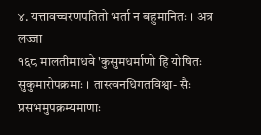४. यत्तावच्चरणपतितो भर्ता न बहुमानितः । अत्र लज्जा
१६८ मालतीमाधवे 'कुसुमधर्माणो हि योषितः सुकुमारोपक्रमाः । तास्त्वनधिगतविश्वा- सैः प्रसभमुपक्रम्यमाणाः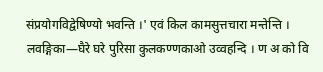संप्रयोगविद्वेषिण्यो भवन्ति ।' एवं किल कामसुत्तचारा मन्तेन्ति । लवङ्गिका—घैरे घरे पुरिसा कुलकण्णकाओ उव्वहन्दि । ण अ को वि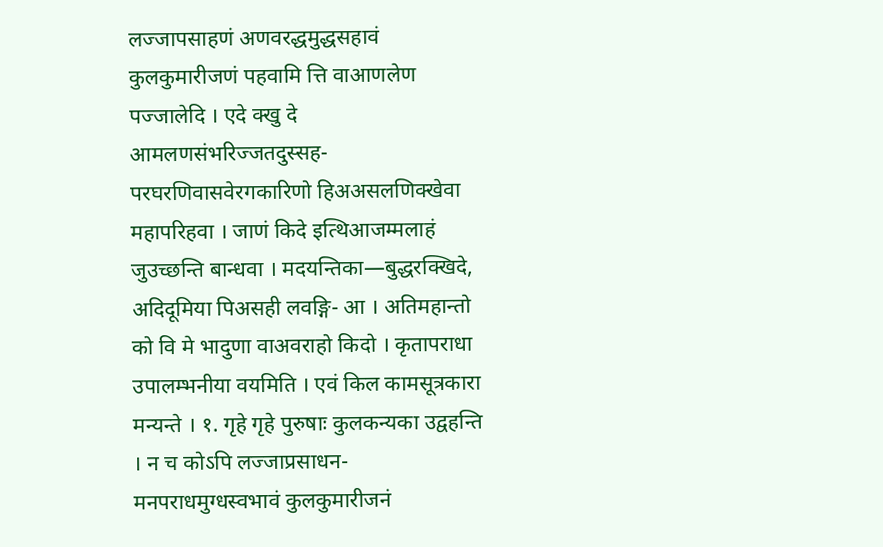लज्जापसाहणं अणवरद्धमुद्धसहावं कुलकुमारीजणं पहवामि त्ति वाआणलेण पज्जालेदि । एदे क्खु दे आमलणसंभरिज्जतदुस्सह- परघरणिवासवेरगकारिणो हिअअसलणिक्खेवा महापरिहवा । जाणं किदे इत्थिआजम्मलाहं जुउच्छन्ति बान्धवा । मदयन्तिका—बुद्धरक्खिदे, अदिदूमिया पिअसही लवङ्गि- आ । अतिमहान्तो को वि मे भादुणा वाअवराहो किदो । कृतापराधा उपालम्भनीया वयमिति । एवं किल कामसूत्रकारा मन्यन्ते । १. गृहे गृहे पुरुषाः कुलकन्यका उद्वहन्ति । न च कोऽपि लज्जाप्रसाधन- मनपराधमुग्धस्वभावं कुलकुमारीजनं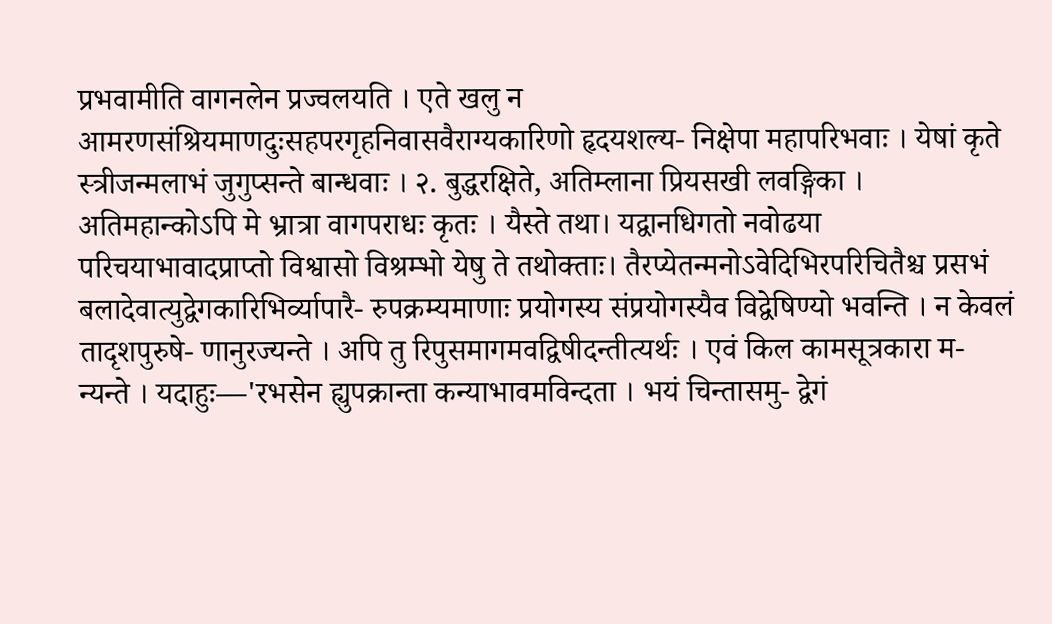प्रभवामीति वागनलेन प्रज्वलयति । एते खलु न आमरणसंश्रियमाणदुःसहपरगृहनिवासवैराग्यकारिणो हृदयशल्य- निक्षेपा महापरिभवाः । येषां कृते स्त्रीजन्मलाभं जुगुप्सन्ते बान्धवाः । २. बुद्धरक्षिते, अतिम्लाना प्रियसखी लवङ्गिका । अतिमहान्कोऽपि मे भ्रात्रा वागपराधः कृतः । यैस्ते तथा। यद्वानधिगतो नवोढया परिचयाभावादप्राप्तो विश्वासो विश्रम्भो येषु ते तथोक्ताः। तैरप्येतन्मनोऽवेदिभिरपरिचितैश्च प्रसभं बलादेवात्युद्वेगकारिभिर्व्यापारै- रुपक्रम्यमाणाः प्रयोगस्य संप्रयोगस्यैव विद्वेषिण्यो भवन्ति । न केवलं तादृशपुरुषे- णानुरज्यन्ते । अपि तु रिपुसमागमवद्विषीदन्तीत्यर्थः । एवं किल कामसूत्रकारा म- न्यन्ते । यदाहुः—'रभसेन ह्युपक्रान्ता कन्याभावमविन्दता । भयं चिन्तासमु- द्वेगं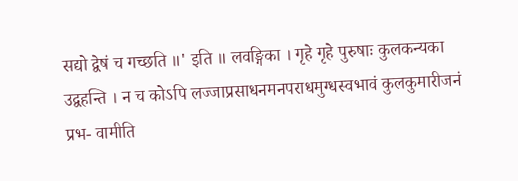सद्यो द्वेषं च गच्छति ॥' इति ॥ लवङ्गिका । गृहे गृहे पुरुषाः कुलकन्यका उद्वहन्ति । न च कोऽपि लज्जाप्रसाधनमनपराधमुग्धस्वभावं कुलकुमारीजनं प्रभ- वामीति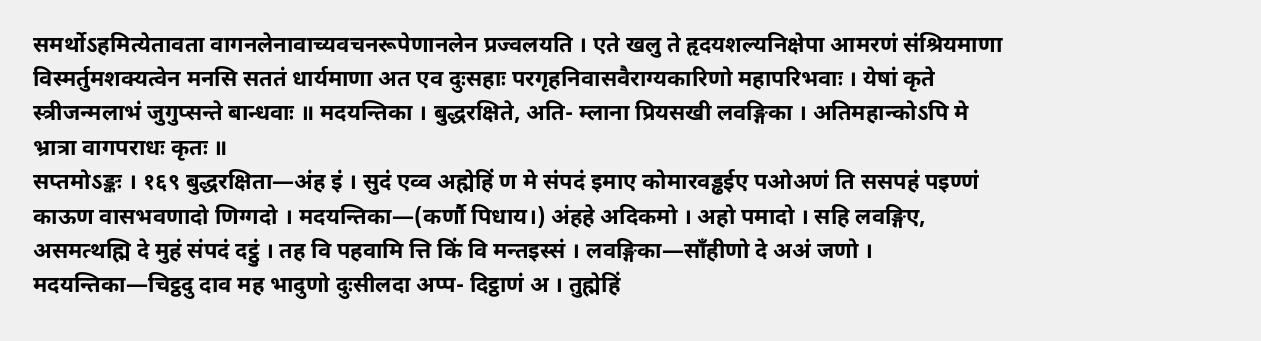समर्थोऽहमित्येतावता वागनलेनावाच्यवचनरूपेणानलेन प्रज्वलयति । एते खलु ते हृदयशल्यनिक्षेपा आमरणं संश्रियमाणा विस्मर्तुमशक्यत्वेन मनसि सततं धार्यमाणा अत एव दुःसहाः परगृहनिवासवैराग्यकारिणो महापरिभवाः । येषां कृते स्त्रीजन्मलाभं जुगुप्सन्ते बान्धवाः ॥ मदयन्तिका । बुद्धरक्षिते, अति- म्लाना प्रियसखी लवङ्गिका । अतिमहान्कोऽपि मे भ्रात्रा वागपराधः कृतः ॥
सप्तमोऽङ्कः । १६९ बुद्धरक्षिता—अंह इं । सुदं एव्व अह्मेहिं ण मे संपदं इमाए कोमारवड्ढईए पओअणं ति ससपहं पइण्णं काऊण वासभवणादो णिग्गदो । मदयन्तिका—(कर्णौ पिधाय।) अंहहे अदिकमो । अहो पमादो । सहि लवङ्गिए, असमत्थह्मि दे मुहं संपदं दट्ठुं । तह वि पहवामि त्ति किं वि मन्तइस्सं । लवङ्गिका—साँहीणो दे अअं जणो । मदयन्तिका—चिट्ठदु दाव मह भादुणो दुःसीलदा अप्प- दिट्ठाणं अ । तुह्मेहिं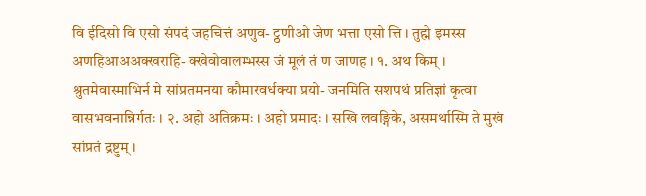वि ईदिसो वि एसो संपदं जहचित्तं अणुव- ट्ठणीओ जेण भत्ता एसो त्ति । तुह्मे इमस्स अणहिआअअक्खराहि- क्खेवोवालम्भस्स जं मूलं तं ण जाणह । १. अथ किम् । श्रुतमेवास्माभिर्न मे सांप्रतमनया कौमारवर्धक्या प्रयो- जनमिति सशपथं प्रतिज्ञां कृत्वा वासभवनान्निर्गतः । २. अहो अतिक्रमः । अहो प्रमादः । सखि लवङ्गिके, असमर्थास्मि ते मुखं सांप्रतं द्रष्टुम् ।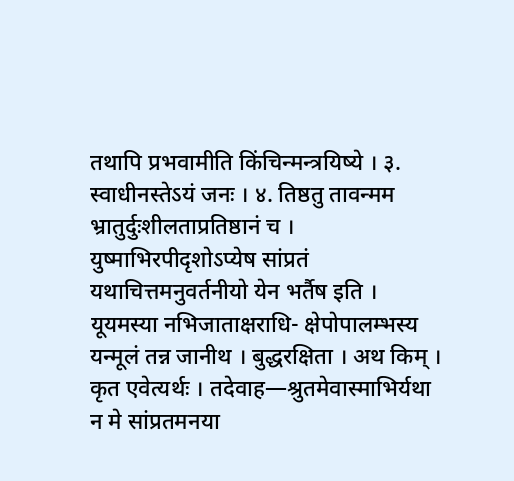तथापि प्रभवामीति किंचिन्मन्त्रयिष्ये । ३. स्वाधीनस्तेऽयं जनः । ४. तिष्ठतु तावन्मम भ्रातुर्दुःशीलताप्रतिष्ठानं च । युष्माभिरपीदृशोऽप्येष सांप्रतं यथाचित्तमनुवर्तनीयो येन भर्तैष इति । यूयमस्या नभिजाताक्षराधि- क्षेपोपालम्भस्य यन्मूलं तन्न जानीथ । बुद्धरक्षिता । अथ किम् । कृत एवेत्यर्थः । तदेवाह—श्रुतमेवास्माभिर्यथा न मे सांप्रतमनया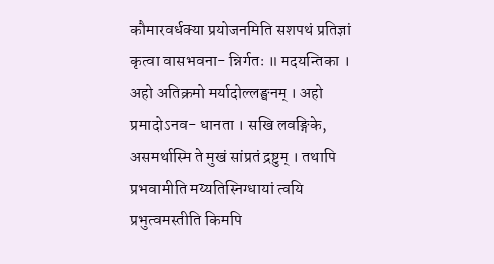कौमारवर्धक्या प्रयोजनमिति सशपथं प्रतिज्ञां कृत्वा वासभवना- न्निर्गतः ॥ मदयन्तिका । अहो अतिक्रमो मर्यादोल्लङ्घनम् । अहो प्रमादोऽनव- धानता । सखि लवङ्गिके, असमर्थास्मि ते मुखं सांप्रतं द्रष्टुम् । तथापि प्रभवामीति मय्यतिस्निग्धायां त्वयि प्रभुत्वमस्तीति किमपि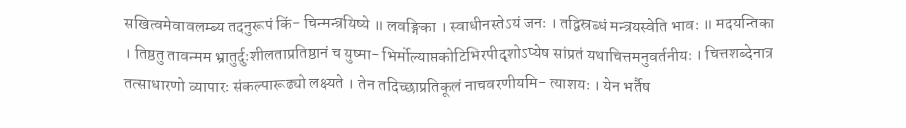सखित्वमेवावलम्ब्य तदनुरूपं किं- चिन्मन्त्रयिष्ये ॥ लवङ्गिका । स्वाधीनस्तेऽयं जनः । तद्विस्रब्धं मन्त्रयस्वेति भावः ॥ मदयन्तिका । तिष्ठतु तावन्मम भ्रातुर्दुःशीलताप्रतिष्ठानं च युष्मा- भिर्मोल्याप्तकोटिभिरपीदृशोऽप्येष सांप्रतं यथाचित्तमनुवर्तनीयः । चित्तशब्देनात्र तत्साधारणो व्यापारः संकल्पारूढ्यो लक्ष्यते । तेन तदिच्छाप्रतिकूलं नाचवरणीयमि- त्याशयः । येन भर्तैष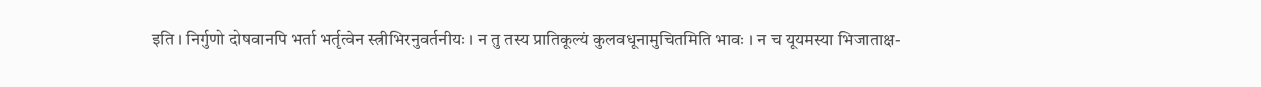इति । निर्गुणो दोषवानपि भर्ता भर्तृत्वेन स्त्रीभिरनुवर्तनीयः । न तु तस्य प्रातिकूल्यं कुलवधूनामुचितमिति भावः । न च यूयमस्या भिजाताक्ष-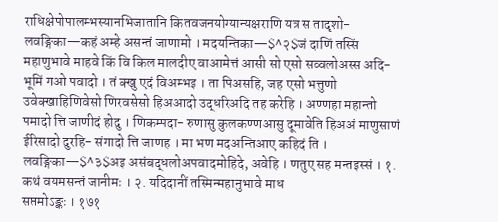राधिक्षेपोपालम्भस्यानभिजातानि कितवजनयोग्यान्यक्षराणि यत्र स तादृशो-
लवङ्गिका—कहं अम्हे असन्तं जाणामो । मदयन्तिका—$^२$जं दाणिं तस्सिं महाणुभावे माहवे किं वि किल मालदीए वाआमेत्तं आसी सो एसो सव्वलोअस्स अदि- भूमिं गओ पवादो । तं क्खु एदं विअम्भइ । ता पिअसहि, जह एसो भत्तुणो उवेक्खाहिणिवेसो णिरवसेसो हिअआदो उद्धरिअदि तह करेहि । अण्णहा महान्तो पमादो त्ति जाणीदं होदु । णिकम्पदा- रुणासु कुलकण्णआसु दूमावेति हिअअं माणुसाणं ईरिसादो दुरहि- संगादो त्ति जाणह । मा भण मदअन्तिआए कहिदं ति । लवङ्गिका—$^३$अइ असंबद्धलोअपवादमोहिदे, अवेहि । णतुए सह मन्तइस्सं । १. कथं वयमसन्तं जानीमः । २. यदिदानीं तस्मिन्महानुभावे माध
सप्तमोऽङ्कः । १७१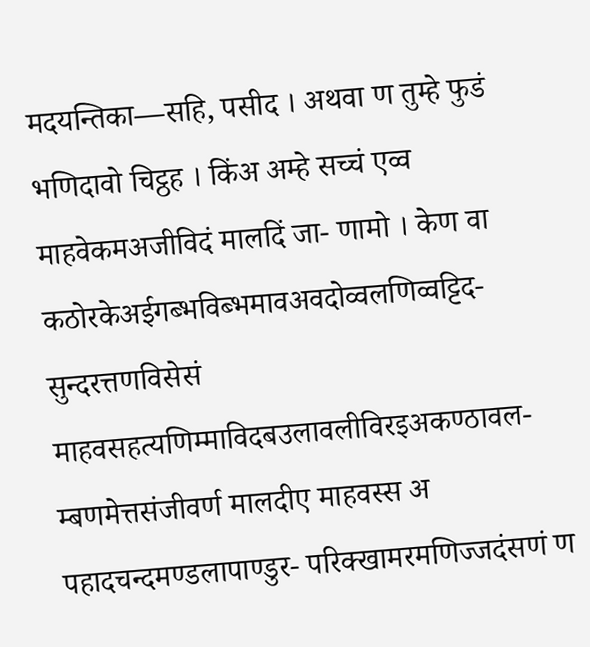मदयन्तिका—सहि, पसीद । अथवा ण तुम्हे फुडं भणिदावो चिट्ठह । किंअ अम्हे सच्चं एव्व माहवेकमअजीविदं मालदिं जा- णामो । केण वा कठोरकेअईगब्भविब्भमावअवदोव्वलणिव्वट्टिद- सुन्दरत्तणविसेसं माहवसहत्यणिम्माविदबउलावलीविरइअकण्ठावल- म्बणमेत्तसंजीवर्ण मालदीए माहवस्स अ पहादचन्दमण्डलापाण्डुर- परिक्खामरमणिज्जदंसणं ण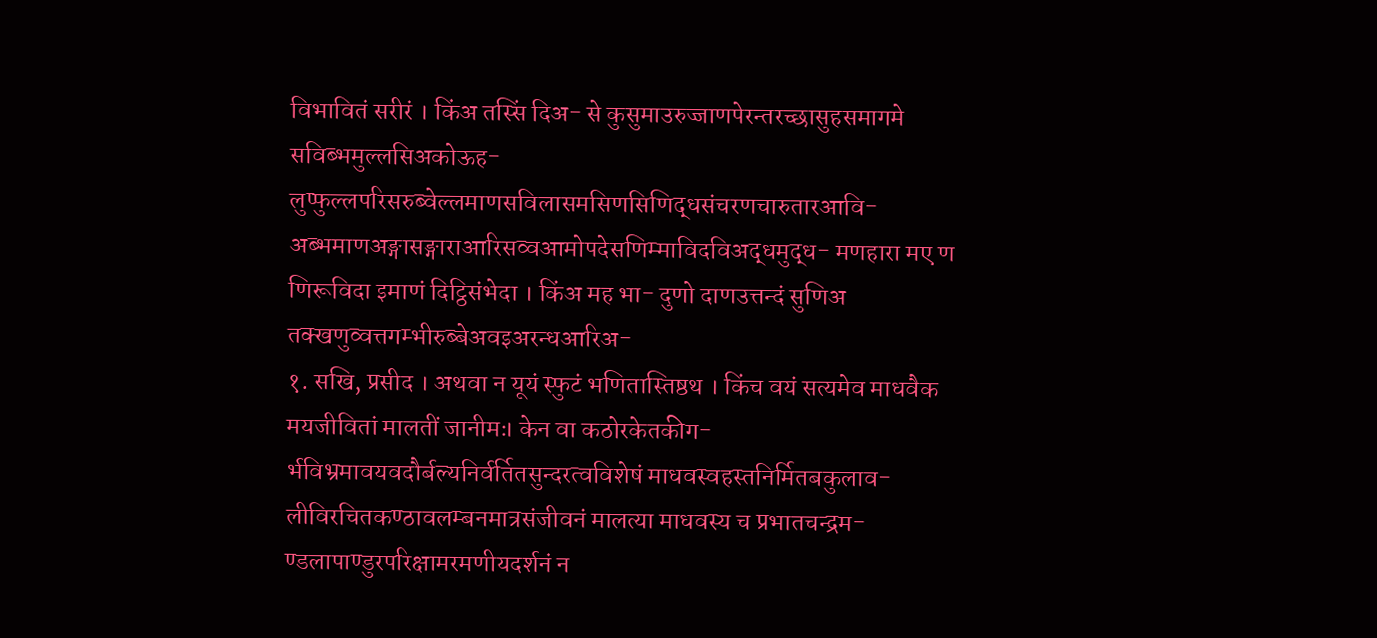विभावितं सरीरं । किंअ तस्सिं दिअ- से कुसुमाउरुज्जाणपेरन्तरच्छासुहसमागमे सविब्भमुल्लसिअकोऊह- लुप्फुल्लपरिसरुब्वेल्लमाणसविलासमसिणसिणिद्धसंचरणचारुतारआवि- अब्भमाणअङ्गासङ्गाराआरिसव्वआमोपदेसणिम्माविदविअद्धमुद्ध- मणहारा मए ण णिरूविदा इमाणं दिट्ठिसंभेदा । किंअ मह भा- दुणो दाणउत्तन्दं सुणिअ तक्खणुव्वत्तगम्भीरुब्बेअवइअरन्धआरिअ-
१. सखि, प्रसीद । अथवा न यूयं स्फुटं भणितास्तिष्ठथ । किंच वयं सत्यमेव माधवैक मयजीवितां मालतीं जानीमः। केन वा कठोरकेतकीग- र्भविभ्रमावयवदौर्बल्यनिर्वर्तितसुन्दरत्वविशेषं माधवस्वहस्तनिर्मितबकुलाव- लीविरचितकण्ठावलम्बनमात्रसंजीवनं मालत्या माधवस्य च प्रभातचन्द्रम- ण्डलापाण्डुरपरिक्षामरमणीयदर्शनं न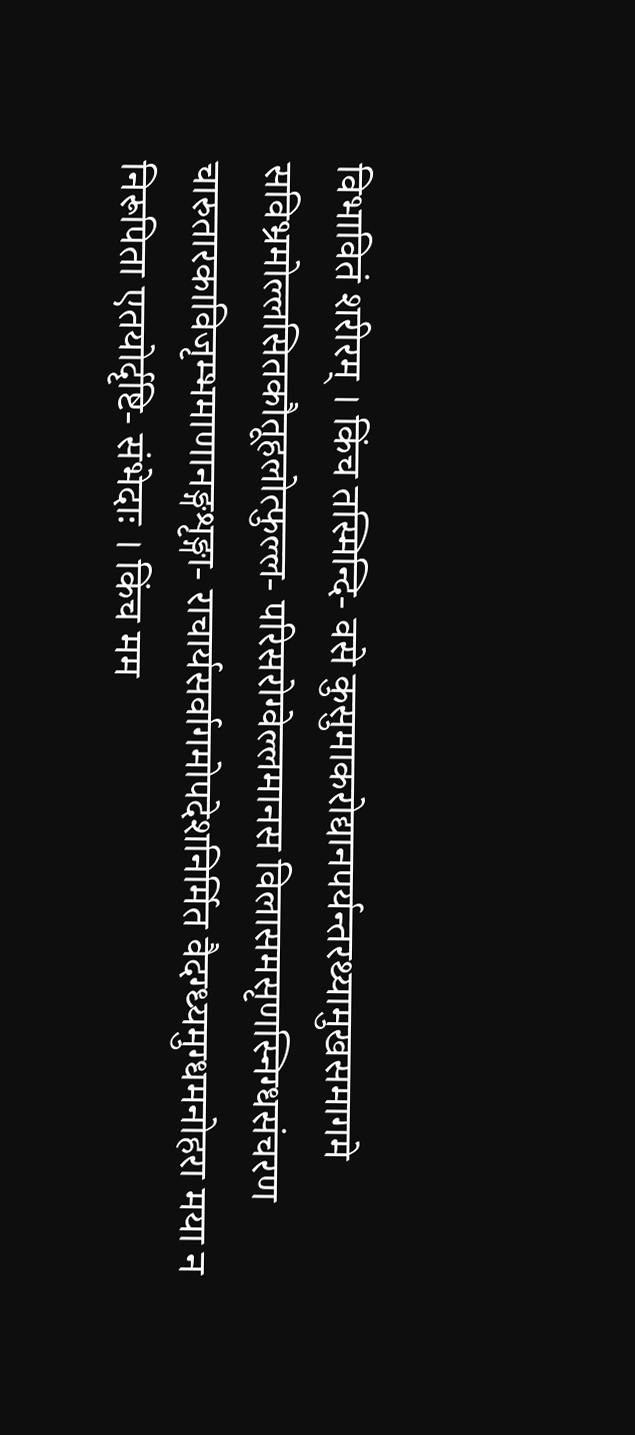विभावितं शरीरम् । किंच तस्मिन्दि- वसे कुसुमाकरोद्यानपर्यन्तरथ्यामुखसमागमे सविभ्रमोल्लसितकौतूहलोत्फुल्ल- परिसरोग्वेल्लमानस विलासमसृणस्निग्धसंचरण चारुतारकाविजृम्भमाणानङ्गशृङ्गा- राचार्यसर्वागमोपदेशनिर्मित वैदग्ध्यमुग्धमनोहरा मया न निरूपिता एतयोर्दृष्टि- संभेदाः । किंच मम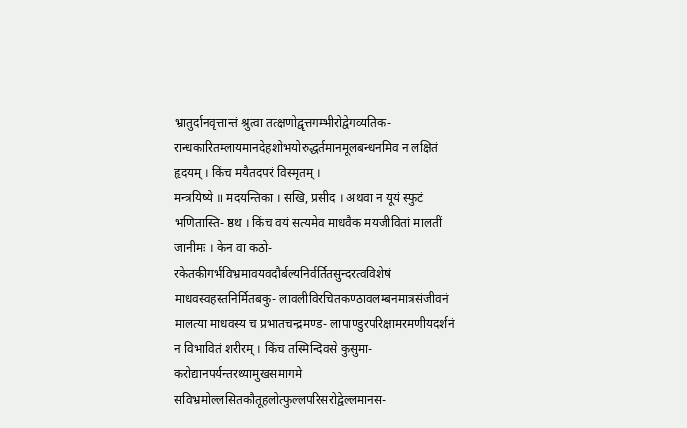भ्रातुर्दानवृत्तान्तं श्रुत्वा तत्क्षणोद्वृत्तगम्भीरोद्वेगव्यतिक- रान्धकारितम्लायमानदेहशोभयोरुद्धर्तमानमूलबन्धनमिव न लक्षितं हृदयम् । किंच मयैतदपरं विस्मृतम् ।
मन्त्रयिष्ये ॥ मदयन्तिका । सखि, प्रसीद । अथवा न यूयं स्फुटं भणितास्ति- ष्ठथ । किंच वयं सत्यमेव माधवैक मयजीवितां मालतीं जानीमः । केन वा कठो- रकेतकीगर्भविभ्रमावयवदौर्बल्यनिर्वर्तितसुन्दरत्वविशेषं माधवस्वहस्तनिर्मितबकु- लावलीविरचितकण्ठावलम्बनमात्रसंजीवनं मालत्या माधवस्य च प्रभातचन्द्रमण्ड- लापाण्डुरपरिक्षामरमणीयदर्शनं न विभावितं शरीरम् । किंच तस्मिन्दिवसे कुसुमा- करोद्यानपर्यन्तरथ्यामुखसमागमे सविभ्रमोल्लसितकौतूहलोत्फुल्लपरिसरोद्वेल्लमानस-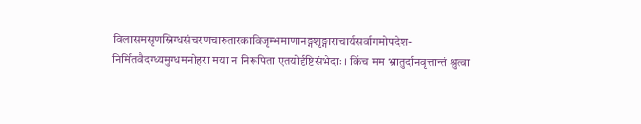विलासमसृणस्निग्धसंचरणचारुतारकाविजृम्भमाणानङ्गशृङ्गाराचार्यसर्वागमोपदेश- निर्मितवैदग्ध्यमुग्धमनोहरा मया न निरूपिता एतयोर्दृष्टिसंभेदाः । किंच मम भ्रातुर्दानवृत्तान्तं श्रुत्वा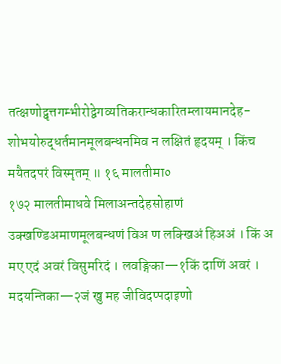तत्क्षणोद्वृत्तगम्भीरोद्वेगव्यतिकरान्धकारितम्लायमानदेह- शोभयोरुद्धर्तमानमूलबन्धनमिव न लक्षितं हृदयम् । किंच मयैतदपरं विस्मृतम् ॥ १६ मालतीमा०
१७२ मालतीमाधवे मिलाअन्तदेहसोहाणं उक्खण्डिअमाणमूलबन्धणं विअ ण लक्खिअं हिअअं । किं अ मए एदं अवरं विसुमरिदं । लवङ्गिका—१किं दाणिं अवरं । मदयन्तिका—२जं खु मह जीविदप्पदाइणो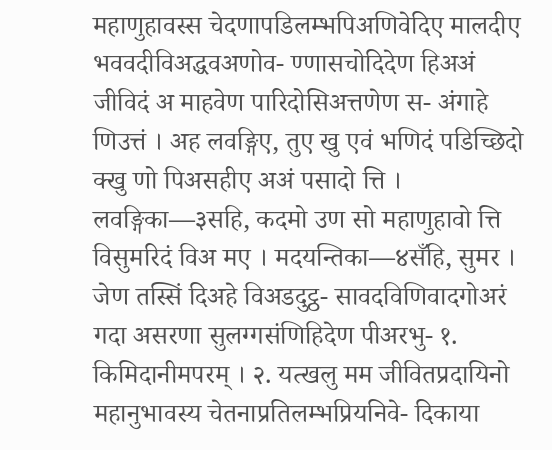महाणुहावस्स चेदणापडिलम्भपिअणिवेदिए मालदीए भववदीविअद्धवअणोव- ण्णासचोदिदेण हिअअं जीविदं अ माहवेण पारिदोसिअत्तणेण स- अंगाहे णिउत्तं । अह लवङ्गिए, तुए खु एवं भणिदं पडिच्छिदो क्खु णो पिअसहीए अअं पसादो त्ति । लवङ्गिका—३सहि, कदमो उण सो महाणुहावो त्ति विसुमरिदं विअ मए । मदयन्तिका—४सँहि, सुमर । जेण तस्सिं दिअहे विअडदुट्ठ- सावदविणिवादगोअरं गदा असरणा सुलग्गसंणिहिदेण पीअरभु- १. किमिदानीमपरम् । २. यत्खलु मम जीवितप्रदायिनो महानुभावस्य चेतनाप्रतिलम्भप्रियनिवे- दिकाया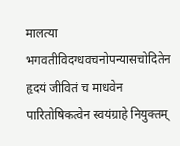मालत्या भगवतीविदग्धवचनोपन्यासचोदितेन हृदयं जीवितं च माधवेन पारितोषिकत्वेन स्वयंग्राहे नियुक्तम्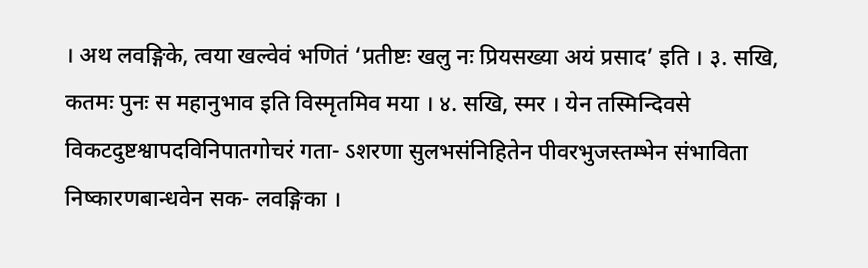। अथ लवङ्गिके, त्वया खल्वेवं भणितं ‘प्रतीष्टः खलु नः प्रियसख्या अयं प्रसाद’ इति । ३. सखि, कतमः पुनः स महानुभाव इति विस्मृतमिव मया । ४. सखि, स्मर । येन तस्मिन्दिवसे विकटदुष्टश्वापदविनिपातगोचरं गता- ऽशरणा सुलभसंनिहितेन पीवरभुजस्तम्भेन संभाविता निष्कारणबान्धवेन सक- लवङ्गिका ।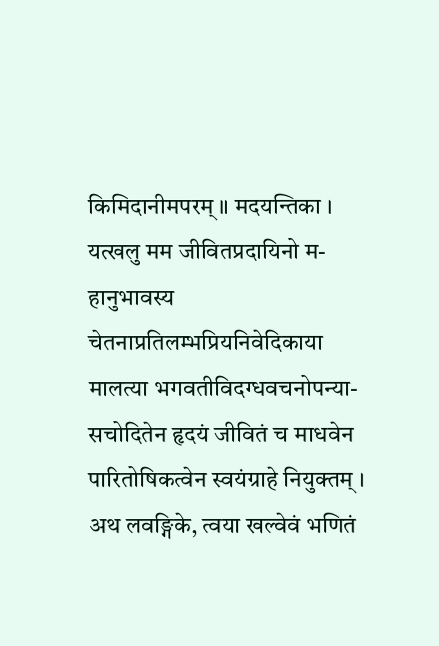किमिदानीमपरम् ॥ मदयन्तिका । यत्खलु मम जीवितप्रदायिनो म- हानुभावस्य चेतनाप्रतिलम्भप्रियनिवेदिकाया मालत्या भगवतीविदग्धवचनोपन्या- सचोदितेन हृदयं जीवितं च माधवेन पारितोषिकत्वेन स्वयंग्राहे नियुक्तम् । अथ लवङ्गिके, त्वया खल्वेवं भणितं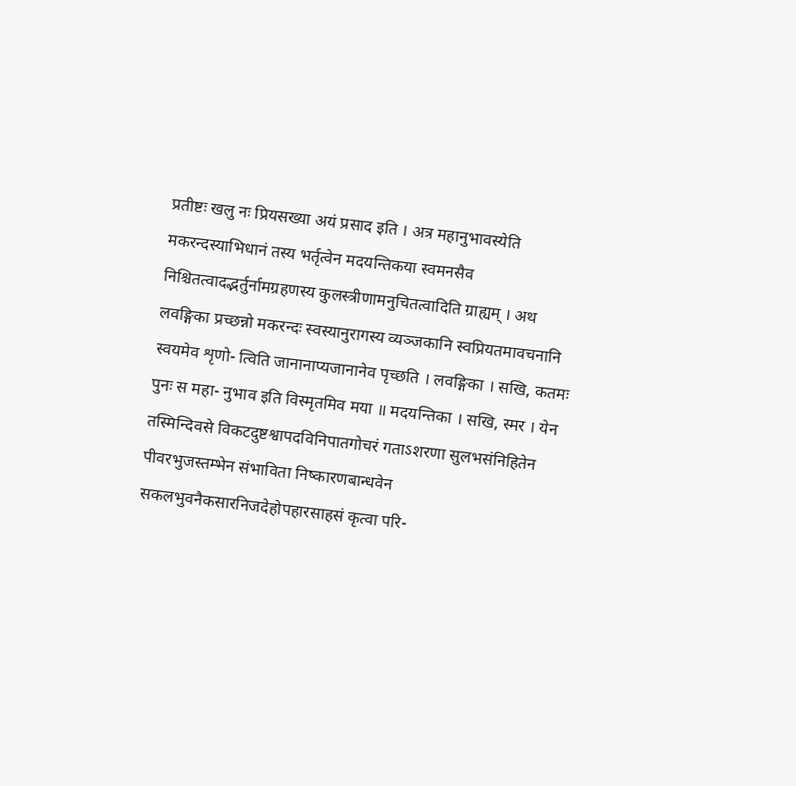प्रतीष्टः खलु नः प्रियसख्या अयं प्रसाद इति । अत्र महानुभावस्येति मकरन्दस्याभिधानं तस्य भर्तृत्वेन मदयन्तिकया स्वमनसैव निश्चितत्वादद्भर्तुर्नामग्रहणस्य कुलस्त्रीणामनुचितत्वादिति ग्राह्यम् । अथ लवङ्गिका प्रच्छन्नो मकरन्दः स्वस्यानुरागस्य व्यञ्जकानि स्वप्रियतमावचनानि स्वयमेव शृणो- त्विति जानानाप्यजानानेव पृच्छति । लवङ्गिका । सखि, कतमः पुनः स महा- नुभाव इति विस्मृतमिव मया ॥ मदयन्तिका । सखि, स्मर । येन तस्मिन्दिवसे विकटदुष्टश्वापदविनिपातगोचरं गताऽशरणा सुलभसंनिहितेन पीवरभुजस्तम्भेन संभाविता निष्कारणबान्धवेन सकलभुवनैकसारनिजदेहोपहारसाहसं कृत्वा परि-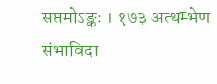सप्तमोऽङ्कः । १७३ अत्थम्भेण संभाविदा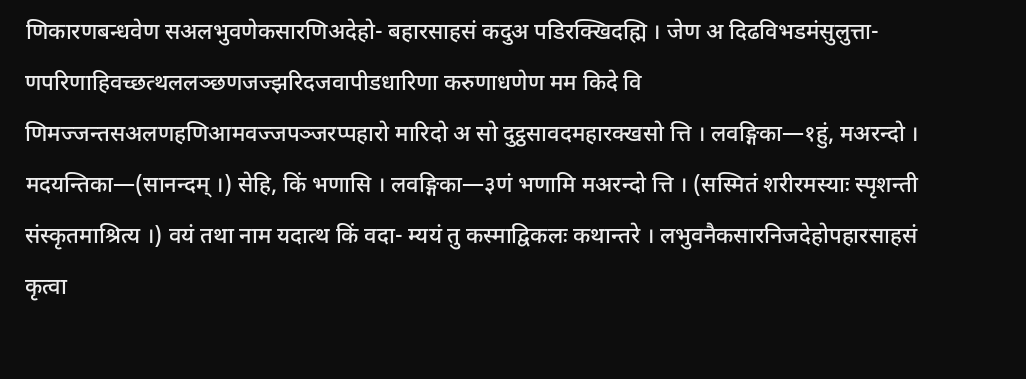णिकारणबन्धवेण सअलभुवणेकसारणिअदेहो- बहारसाहसं कदुअ पडिरक्खिदह्मि । जेण अ दिढविभडमंसुलुत्ता- णपरिणाहिवच्छत्थललञ्छणजज्झरिदजवापीडधारिणा करुणाधणेण मम किदे वि णिमज्जन्तसअलणहणिआमवज्जपञ्जरप्पहारो मारिदो अ सो दुट्ठसावदमहारक्खसो त्ति । लवङ्गिका—१हुं, मअरन्दो । मदयन्तिका—(सानन्दम् ।) सेहि, किं भणासि । लवङ्गिका—३णं भणामि मअरन्दो त्ति । (सस्मितं शरीरमस्याः स्पृशन्ती संस्कृतमाश्रित्य ।) वयं तथा नाम यदात्थ किं वदा- म्ययं तु कस्माद्विकलः कथान्तरे । लभुवनैकसारनिजदेहोपहारसाहसं कृत्वा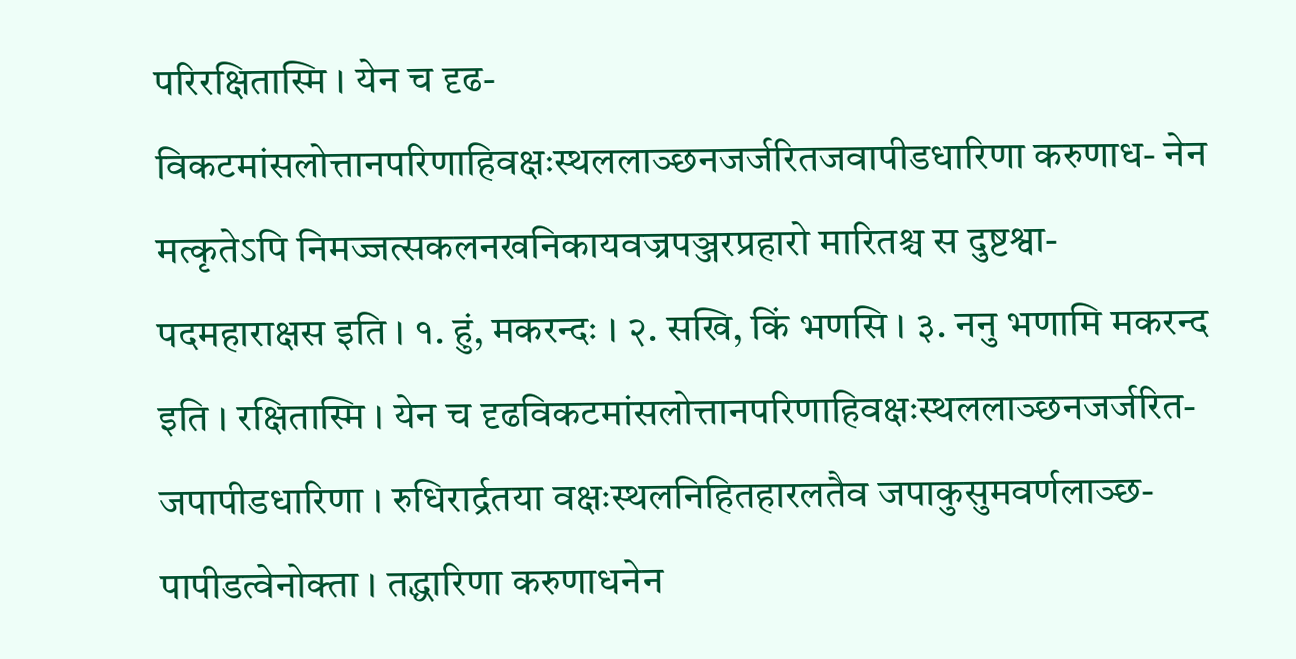परिरक्षितास्मि । येन च दृढ- विकटमांसलोत्तानपरिणाहिवक्षःस्थललाञ्छनजर्जरितजवापीडधारिणा करुणाध- नेन मत्कृतेऽपि निमज्जत्सकलनखनिकायवज्रपञ्जरप्रहारो मारितश्च स दुष्टश्वा- पदमहाराक्षस इति । १. हुं, मकरन्दः । २. सखि, किं भणसि । ३. ननु भणामि मकरन्द इति । रक्षितास्मि । येन च दृढविकटमांसलोत्तानपरिणाहिवक्षःस्थललाञ्छनजर्जरित- जपापीडधारिणा । रुधिरार्द्रतया वक्षःस्थलनिहितहारलतैव जपाकुसुमवर्णलाञ्छ- पापीडत्वेनोक्ता । तद्धारिणा करुणाधनेन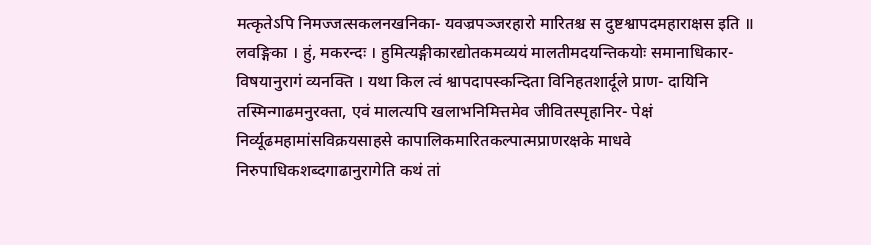मत्कृतेऽपि निमज्जत्सकलनखनिका- यवज्रपञ्जरहारो मारितश्च स दुष्टश्वापदमहाराक्षस इति ॥ लवङ्गिका । हुं, मकरन्दः । हुमित्यङ्गीकारद्योतकमव्ययं मालतीमदयन्तिकयोः समानाधिकार- विषयानुरागं व्यनक्ति । यथा किल त्वं श्वापदापस्कन्दिता विनिहतशार्दूले प्राण- दायिनि तस्मिन्गाढमनुरक्ता, एवं मालत्यपि खलाभनिमित्तमेव जीवितस्पृहानिर- पेक्षं निर्व्यूढमहामांसविक्रयसाहसे कापालिकमारितकल्पात्मप्राणरक्षके माधवे निरुपाधिकशब्दगाढानुरागेति कथं तां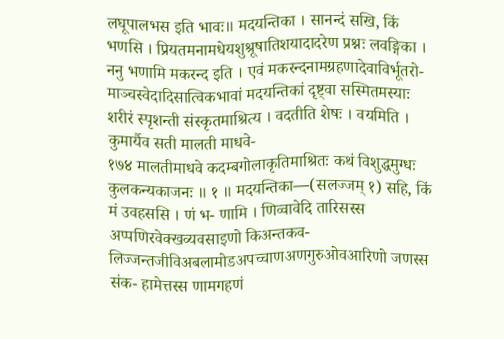लघूपालभस इति भावः॥ मदयन्तिका । सानन्दं सखि, किं भणसि । प्रियतमनामधेयशुश्रूषातिशयादादरेण प्रश्नः लवङ्गिका । ननु भणामि मकरन्द इति । एवं मकरन्दनामग्रहणादेवाविर्भूतरो- माञ्चस्वेदादिसात्विकभावां मदयन्तिकां दृष्ट्वा सस्मितमस्याः शरीरं स्पृशन्ती संस्कृतमाश्रित्य । वदतीति शेषः । वयमिति । कुमार्यैव सती मालती माधवे-
१७४ मालतीमाधवे कदम्बगोलाकृतिमाश्रितः कथं विशुद्धमुग्धः कुलकन्यकाजनः ॥ १ ॥ मदयन्तिका—(सलज्जम् १) सहि, किं मं उवहससि । णं भ- णामि । णिव्वावेदि तारिसस्स अप्पणिरवेक्खव्यवसाइणो किअन्तकव- लिज्जन्तजीविअबलामोडअपच्चाणअणगुरुओवआरिणो जणस्स संक- हामेत्तस्स णामगहणं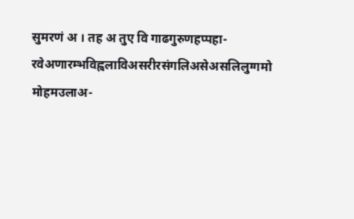सुमरणं अ । तह अ तुए वि गाढगुरुणहप्पहा- रवेअणारम्भविह्वलाविअसरीरसंगलिअसेअसलिलुग्गमो मोहमउलाअ-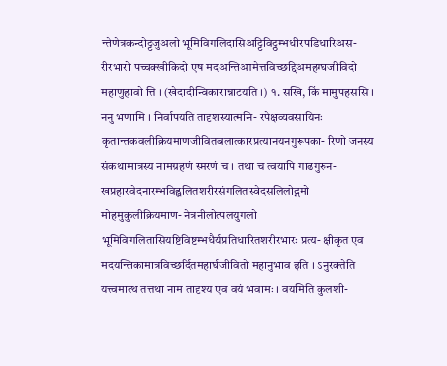न्तेणेत्रकन्दोट्टजुअलो भूमिविगलिदासिअट्टिविट्ठम्भधीरपडिधारिअस- रीरभारो पच्चक्खीकिदो एष मदअन्तिआमेत्तविच्छद्दिअमहग्घजीविदो महाणुहावो त्ति । (खेदादीन्विकारान्नाटयति ।) १. सखि, किं मामुपहससि । ननु भणामि । निर्वापयति तादृशस्यात्मनि- रपेक्षव्यवसायिनः कृतान्तकवलीक्रियमाणजीवितबलात्कारप्रत्यानयनगुरूपका- रिणो जनस्य संकथामात्रस्य नामग्रहणं स्मरणं च । तथा च त्वयापि गाढगुरुन- खप्रहारवेदनारम्भविह्वलितशरीरसंगलितस्वेदसलिलोद्गमो मोहमुकुलीक्रियमाण- नेत्रनीलोत्पलयुगलो भूमिविगलितासियष्टिविष्टम्भधैर्यप्रतिधारितशरीरभारः प्रत्य- क्षीकृत एव मदयन्तिकामात्रविच्छर्दितमहार्घजीवितो महानुभाव इति । ऽनुरक्तेति यत्त्वमात्थ तत्तथा नाम तादृश्य एव वयं भवामः । वयमिति कुलशी-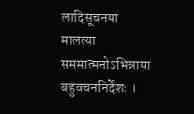लादिसूचनया मालत्या सममात्मनोऽभिन्नाया बहुवचननिर्देशः ।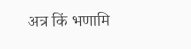अत्र किं भणामि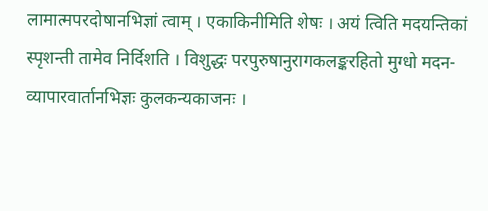लामात्मपरदोषानभिज्ञां त्वाम् । एकाकिनीमिति शेषः । अयं त्विति मदयन्तिकां स्पृशन्ती तामेव निर्दिशति । विशुद्धः परपुरुषानुरागकलङ्करहितो मुग्धो मदन- व्यापारवार्तानभिज्ञः कुलकन्यकाजनः ।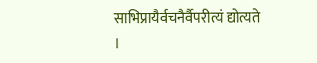साभिप्रायैर्वचनैर्वैपरीत्यं द्योत्यते ।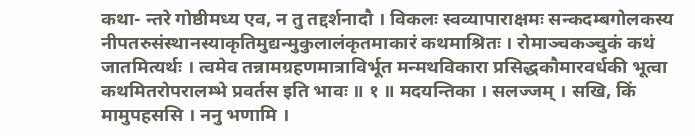कथा- न्तरे गोष्ठीमध्य एव, न तु तद्दर्शनादौ । विकलः स्वव्यापाराक्षमः सन्कदम्बगोलकस्य नीपतरुसंस्थानस्याकृतिमुद्यन्मुकुलालंकृतमाकारं कथमाश्रितः । रोमाञ्चकञ्चुकं कथं जातमित्यर्थः । त्वमेव तन्नामग्रहणमात्राविर्भूत मन्मथविकारा प्रसिद्धकौमारवर्धकी भूत्वा कथमितरोपरालम्भे प्रवर्तस इति भावः ॥ १ ॥ मदयन्तिका । सलज्जम् । सखि, किं मामुपहससि । ननु भणामि ।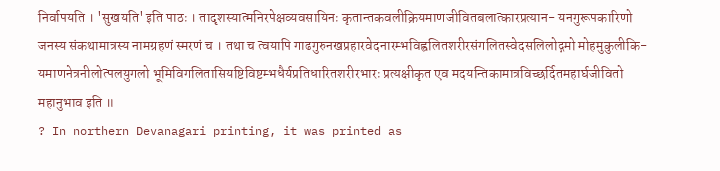निर्वापयति । 'सुखयति' इति पाठः । तादृशस्यात्मनिरपेक्षव्यवसायिनः कृतान्तकवलीक्रियमाणजीवितबलात्कारप्रत्यान- यनगुरूपकारिणो जनस्य संकथामात्रस्य नामग्रहणं स्मरणं च । तथा च त्वयापि गाढगुरुनखप्रहारवेदनारम्भविह्वलितशरीरसंगलितस्वेदसलिलोद्गमो मोहमुकुलीकि- यमाणनेत्रनीलोत्पलयुगलो भूमिविगलितासियष्टिविष्टम्भधैर्यप्रतिधारितशरीरभारः प्रत्यक्षीकृत एव मदयन्तिकामात्रविच्छर्दितमहार्घजीवितो महानुभाव इति ॥
? In northern Devanagari printing, it was printed as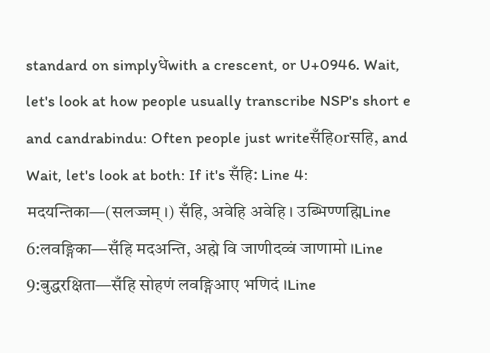standard on simplyधेwith a crescent, or U+0946. Wait, let's look at how people usually transcribe NSP's short e and candrabindu: Often people just writeसँहिorसहि, and Wait, let's look at both: If it's सँहि: Line 4: मदयन्तिका—(सलज्जम् ।) सँहि, अवेहि अवेहि । उब्भिण्णह्मिLine 6:लवङ्गिका—सँहि मदअन्ति, अह्मे वि जाणीदव्वं जाणामो ।Line 9:बुद्धरक्षिता—सँहि सोहणं लवङ्गिआए भणिदं ।Line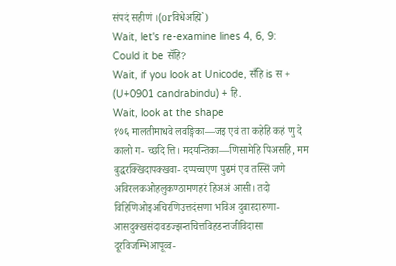संपदं सहीणं ।(orविधेअह्मि`)
Wait, let's re-examine lines 4, 6, 9:
Could it be सॅहि?
Wait, if you look at Unicode, सँहि is स + (U+0901 candrabindu) + हि.
Wait, look at the shape
१७६ मालतीमाधवे लवङ्गिका—जइ एवं ता कहेहि कहं णु दे कालो ग- च्छदि त्ति। मदयन्तिका—णिसामेहि पिअसहि, मम बुद्धरक्खिदापक्खवा- दप्पच्चएण पुढमं एव तस्सिं जणे अविरलकओहलुकण्ठामणहरं हिअअं आसी। तदो विहिणिओइअचिरणिउत्तदंसणा भविअ दुबारदारुणा- आसदुक्खसंदावडज्झन्तचित्तविहडन्तजीविदासा दूरविजम्भिआपूव्व-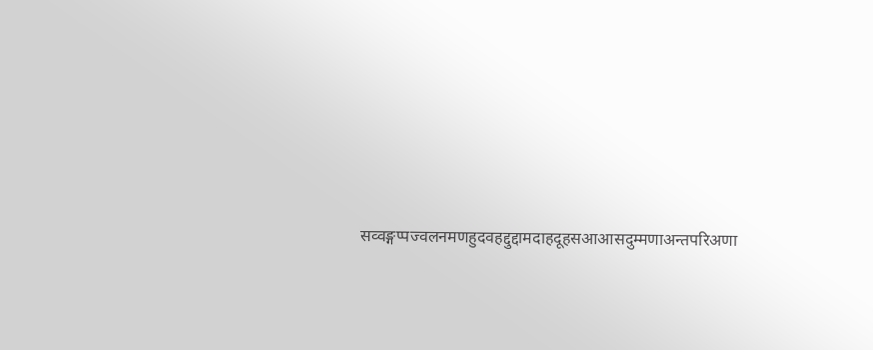सव्वङ्गप्पज्वलनमणहुदवहद्दुद्दामदाहदूहसआआसदुम्मणाअन्तपरिअणा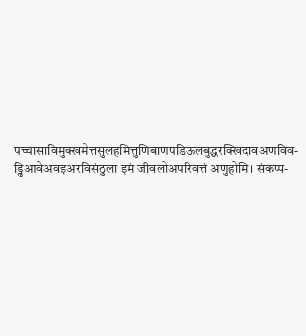पच्चासाविमुक्खमेत्तसुलहमित्तुणिबाणपडिऊलबुद्धरक्खिदावअणविव- ड्ढिआवेअवइअरविसंठुला इमं जीवलोअपरिवत्तं अणुहोमि। संकप्प-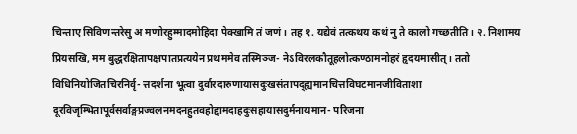चिन्ताए सिविणन्तरेसु अ मणोरहुम्मादमोहिदा पेक्खामि तं जणं। तह १. यद्येवं तत्कथय कथं नु ते कालो गच्छतीति। २. निशामय प्रियसखि, मम बुद्धरक्षितापक्षपातप्रत्ययेन प्रथममेव तस्मिञ्ज- नेऽविरलकौतूहलोत्कण्ठामनोहरं हृदयमासीत्। ततो विधिनियोजितचिरनिर्वृ- त्तदर्शना भूत्वा दुर्वारदारुणायासदुःखसंतापद्ह्यमानचित्तविघटमानजीविताशा दूरविजृम्भितापूर्वसर्वाङ्गप्रज्वलनमदनहुतवहोद्दामदाहदुःसहायासदुर्मनायमान- परिजना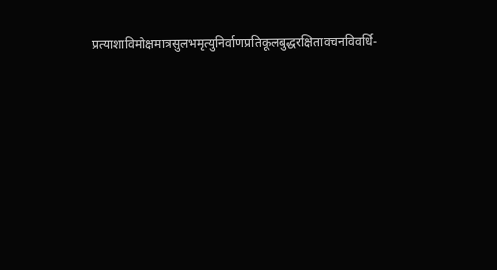प्रत्याशाविमोक्षमात्रसुलभमृत्युनिर्वाणप्रतिकूलबुद्धरक्षितावचनविवर्धि-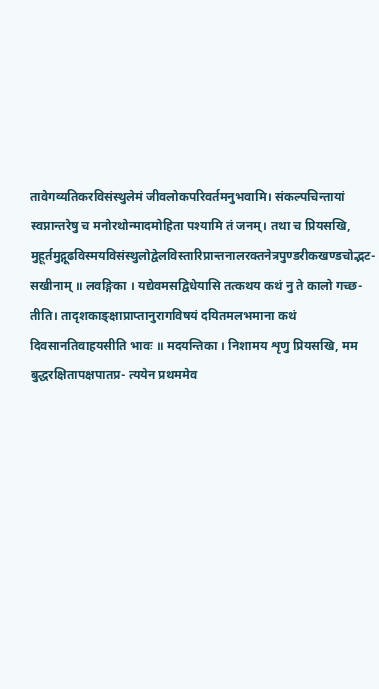तावेगव्यतिकरविसंस्थुलेमं जीवलोकपरिवर्तमनुभवामि। संकल्पचिन्तायां स्वप्नान्तरेषु च मनोरथोन्मादमोहिता पश्यामि तं जनम्। तथा च प्रियसखि, मुहूर्तमुद्गूढविस्मयविसंस्थुलोद्वेलविस्तारिप्रान्तनालरक्तनेत्रपुण्डरीकखण्डचोद्भट- सखीनाम् ॥ लवङ्गिका । यद्येवमसद्विधेयासि तत्कथय कथं नु ते कालो गच्छ- तीति। तादृशकाङ्क्षाप्राप्तानुरागविषयं दयितमलभमाना कथं दिवसानतिवाहयसीति भावः ॥ मदयन्तिका । निशामय शृणु प्रियसखि, मम बुद्धरक्षितापक्षपातप्र- त्ययेन प्रथममेव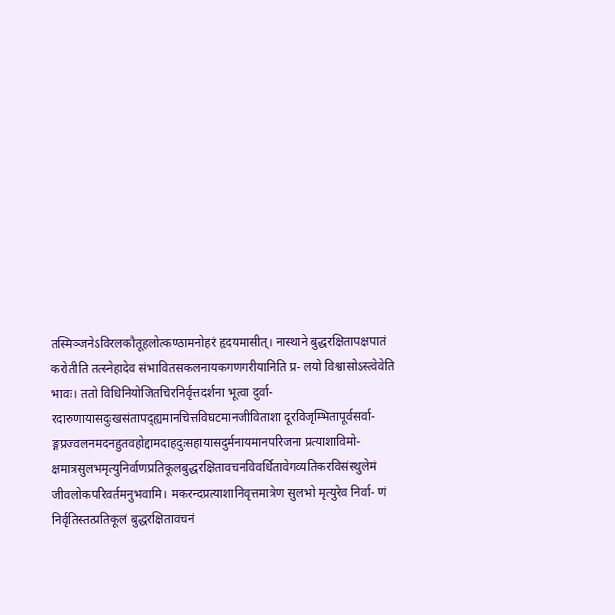तस्मिञ्जनेऽविरलकौतूहलोत्कण्ठामनोहरं हृदयमासीत्। नास्थाने बुद्धरक्षितापक्षपातं करोतीति तत्स्नेहादेव संभावितसकलनायकगणगरीयानिति प्र- लयो विश्वासोऽस्त्वेवेति भावः। ततो विधिनियोजितचिरनिर्वृत्तदर्शना भूत्वा दुर्वा- रदारुणायासदुःखसंतापद्ह्यमानचित्तविघटमानजीविताशा दूरविजृम्भितापूर्वसर्वा- ङ्गप्रज्वलनमदनहुतवहोद्दामदाहदुःसहायासदुर्मनायमानपरिजना प्रत्याशाविमो- क्षमात्रसुलभमृत्युनिर्वाणप्रतिकूलबुद्धरक्षितावचनविवर्धितावेगव्यतिकरविसंस्थुलेमं जीवलोकपरिवर्तमनुभवामि। मकरन्दप्रत्याशानिवृत्तमात्रेण सुलभो मृत्युरेव निर्वा- णं निर्वृतिस्तत्प्रतिकूलं बुद्धरक्षितावचनं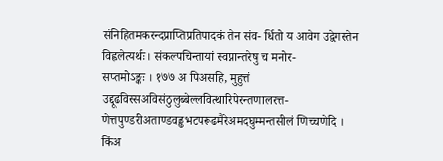संनिहितमकरन्दप्राप्तिप्रतिपादकं तेन संव- र्धितो य आवेग उद्वेगस्तेन विह्वलेत्यर्थः। संकल्पचिन्तायां स्वप्नान्तरेषु च मनोर-
सप्तमोऽङ्कः । १७७ अ पिअसहि, मुहुत्तं उद्दूढविस्सअविसंठुलुब्बेल्लवित्थारिपेरन्तणालरत्त- णेत्तपुण्डरीअताण्डवड्ढभटपरूढमैरेअमदघुम्मन्तसीलं णिच्चणेदि । किंअ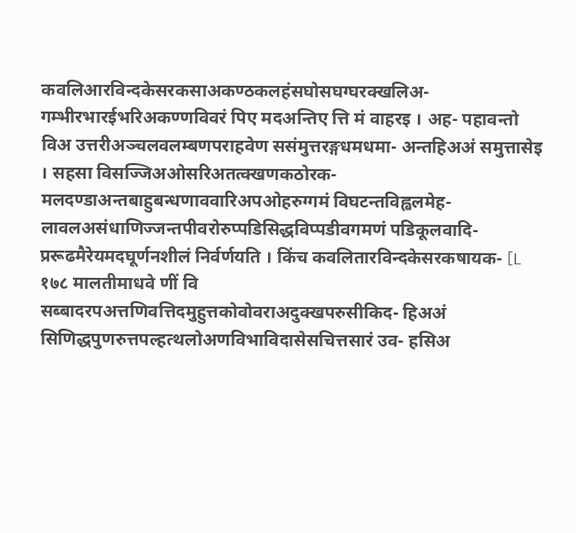कवलिआरविन्दकेसरकसाअकण्ठकलहंसघोसघग्घरक्खलिअ- गम्भीरभारईभरिअकण्णविवरं पिए मदअन्तिए त्ति मं वाहरइ । अह- पहावन्तो विअ उत्तरीअञ्चलवलम्बणपराहवेण ससंमुत्तरङ्गधमधमा- अन्तहिअअं समुत्तासेइ । सहसा विसज्जिअओसरिअतत्क्खणकठोरक- मलदण्डाअन्तबाहुबन्धणाववारिअपओहरुग्गमं विघटन्तविह्वलमेह- लावलअसंधाणिज्जन्तपीवरोरुप्पडिसिद्धविप्पडीवगमणं पडिकूलवादि- प्ररूढमैरेयमदघूर्णनशीलं निर्वर्णयति । किंच कवलितारविन्दकेसरकषायक- [L
१७८ मालतीमाधवे णीं वि सब्बादरपअत्तणिवत्तिदमुहुत्तकोवोवराअदुक्खपरुसीकिद- हिअअं सिणिद्धपुणरुत्तपल्हत्थलोअणविभाविदासेसचित्तसारं उव- हसिअ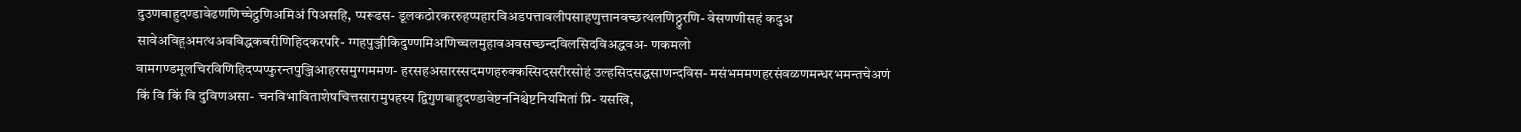दुउणबाहुदण्डावेढणणिच्चेट्ठणिअमिअं पिअसहि, प्परूढस- डूलकठोरकररुहप्पहारविअडपत्तावलीपसाहणुत्तानवच्छत्थलणिठ्ठुरणि- वेसणणीसहं कदुअ सावेअविहूअमत्थअवविद्धकबरीणिहिदकरपरि- ग्गहपुञ्जीकिदुण्णमिअणिच्चलमुहावअवसच्छन्दविलसिदविअद्धवअ- णकमलो वामगण्डमूलचिरविणिहिदप्पप्फुरन्तपुञ्जिआहरसमुग्गममण- हरसहअसारस्सदमणहरुक्कस्सिदसरीरसोहं उल्हसिदसद्धसाणन्दविस- मसंभममणहरसंवळणमन्धरभमन्तचेअणं किं वि किं वि दुविणअसा- चनविभाविताशेषचित्तसारामुपहस्य द्विगुणबाहुदण्डावेष्टननिश्चेष्टनियमितां प्रि- यसखि,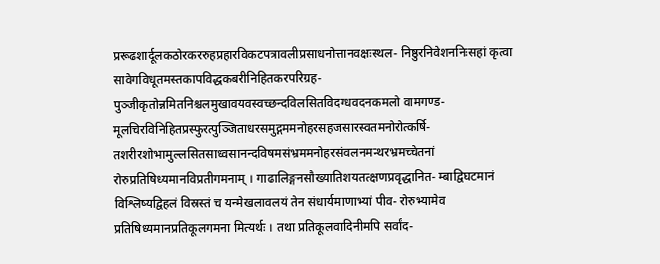प्ररूढशार्दूलकठोरकररुहप्रहारविकटपत्रावलीप्रसाधनोत्तानवक्षःस्थल- निष्ठुरनिवेशननिःसहां कृत्वा सावेगविधूतमस्तकापविद्धकबरीनिहितकरपरिग्रह- पुञ्जीकृतोन्नमितनिश्चलमुखावयवस्वच्छन्दविलसितविदग्धवदनकमलो वामगण्ड- मूलचिरविनिहितप्रस्फुरत्पुञ्जिताधरसमुद्गममनोहरसहजसारस्वतमनोरोत्कर्षि- तशरीरशोभामुल्लसितसाध्वसानन्दविषमसंभ्रममनोहरसंवलनमन्थरभ्रमच्चेतनां रोरुप्रतिषिध्यमानविप्रतीगमनाम् । गाढालिङ्गनसौख्यातिशयतत्क्षणप्रवृद्धानित- म्बाद्विघटमानं विश्लिष्यद्विहलं विस्रस्तं च यन्मेखलावलयं तेन संधार्यमाणाभ्यां पीव- रोरुभ्यामेव प्रतिषिध्यमानप्रतिकूलगमना मित्यर्थः । तथा प्रतिकूलवादिनीमपि सर्वांद-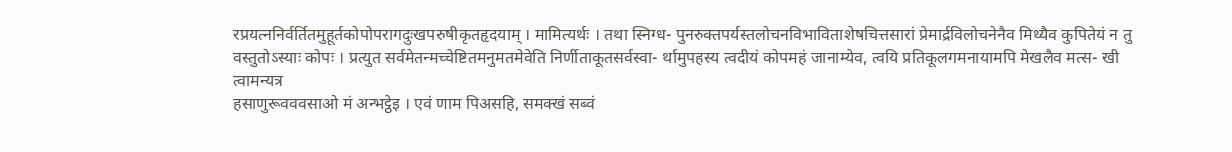रप्रयत्ननिर्वर्तितमुहूर्तकोपोपरागदुःखपरुषीकृतहृदयाम् । मामित्यर्थः । तथा स्निग्ध- पुनरुक्तपर्यस्तलोचनविभाविताशेषचित्तसारां प्रेमार्द्रविलोचनेनैव मिथ्यैव कुपितेयं न तु वस्तुतोऽस्याः कोपः । प्रत्युत सर्वमेतन्मच्चेष्टितमनुमतमेवेति निर्णीताकूतसर्वस्वा- र्थामुपहस्य त्वदीयं कोपमहं जानाम्येव, त्वयि प्रतिकूलगमनायामपि मेखलैव मत्स- खी त्वामन्यत्र
हसाणुरूवववसाओ मं अन्भट्ठेइ । एवं णाम पिअसहि, समक्खं सब्वं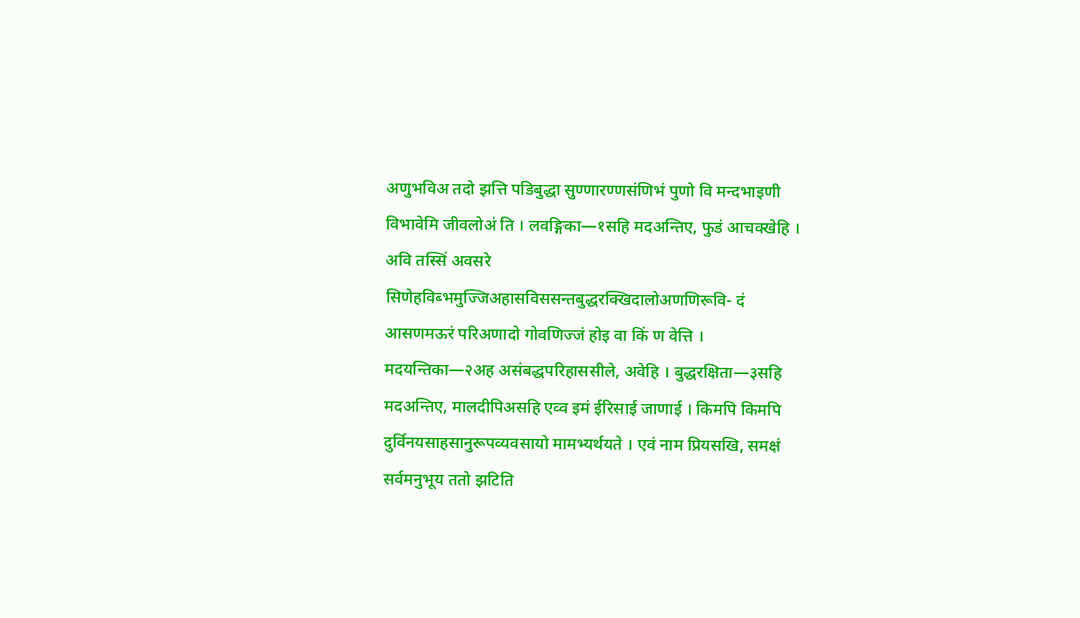अणुभविअ तदो झत्ति पडिबुद्धा सुण्णारण्णसंणिभं पुणो वि मन्दभाइणी विभावेमि जीवलोअं ति । लवङ्गिका—१सहि मदअन्तिए, फुडं आचक्खेहि । अवि तस्सिं अवसरे सिणेहविब्भमुज्जिअहासविससन्तबुद्धरक्खिदालोअणणिरूवि- दं आसणमऊरं परिअणादो गोवणिज्जं होइ वा किं ण वेत्ति । मदयन्तिका—२अह असंबद्धपरिहाससीले, अवेहि । बुद्धरक्षिता—३सहि मदअन्तिए, मालदीपिअसहि एव्व इमं ईरिसाई जाणाई । किमपि किमपि दुर्विनयसाहसानुरूपव्यवसायो मामभ्यर्थयते । एवं नाम प्रियसखि, समक्षं सर्वमनुभूय ततो झटिति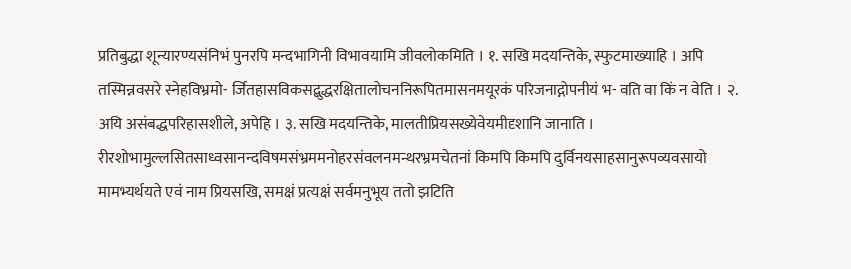प्रतिबुद्धा शून्यारण्यसंनिभं पुनरपि मन्दभागिनी विभावयामि जीवलोकमिति । १. सखि मदयन्तिके, स्फुटमाख्याहि । अपि तस्मिन्नवसरे स्नेहविभ्रमो- र्जितहासविकसद्बुद्धरक्षितालोचननिरूपितमासनमयूरकं परिजनाद्गोपनीयं भ- वति वा किं न वेति । २. अयि असंबद्धपरिहासशीले, अपेहि । ३. सखि मदयन्तिके, मालतीप्रियसख्येवेयमीदृशानि जानाति । रीरशोभामुल्लसितसाध्वसानन्दविषमसंभ्रममनोहरसंवलनमन्थरभ्रमचेतनां किमपि किमपि दुर्विनयसाहसानुरूपव्यवसायो मामभ्यर्थयते एवं नाम प्रियसखि, समक्षं प्रत्यक्षं सर्वमनुभूय ततो झटिति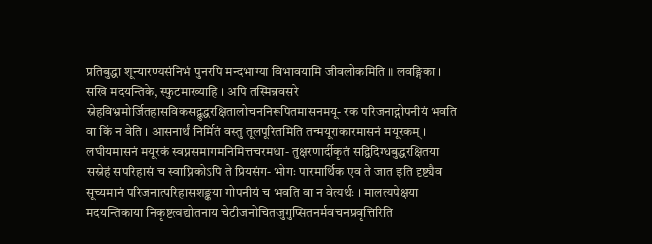प्रतिबुद्धा शून्यारण्यसंनिभं पुनरपि मन्दभाग्या विभावयामि जीवलोकमिति ॥ लवङ्गिका । सखि मदयन्तिके, स्फुटमाख्याहि । अपि तस्मिन्नवसरे स्नेहविभ्रमोर्जितहासविकसद्बुद्धरक्षितालोचननिरूपितमासनमयू- रक परिजनाद्गोपनीयं भवति वा किं न वेति । आसनार्थं निर्मितं वस्तु तूलपूरितमिति तन्मयूराकारमासनं मयूरकम् । लघीयमासनं मयूरकं स्वप्नसमागमनिमित्तचरमधा- तुक्षरणार्दीकृतं सद्विदिग्धबुद्धरक्षितया सस्नेहं सपरिहासं च स्वाप्निकोऽपि ते प्रियसंग- भोगः पारमार्थिक एव ते जात इति दृष्ट्यैव सूच्यमानं परिजनात्परिहासशङ्कया गोपनीयं च भवति वा न वेत्यर्थः । मालत्यपेक्षया मदयन्तिकाया निकृष्टत्वद्योतनाय चेटीजनोचितजुगुप्सितनर्मवचनप्रवृत्तिरिति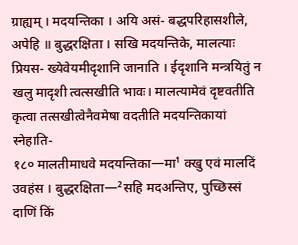ग्राह्यम् । मदयन्तिका । अयि असं- बद्धपरिहासशीले, अपेहि ॥ बुद्धरक्षिता । सखि मदयन्तिके, मालत्याः प्रियस- ख्येवेयमीदृशानि जानाति । ईदृशानि मन्त्रयितुं न खलु मादृशी त्वत्सखीति भावः। मालत्यामेवं दृष्टवतीति कृत्वा तत्सखीत्वेनैवमेषा वदतीति मदयन्तिकायां स्नेहाति-
१८० मालतीमाधवे मदयन्तिका—मा¹ क्खु एवं मालदिं उवहंस । बुद्धरक्षिता—²सहि मदअन्तिए, पुच्छिस्सं दाणिं किं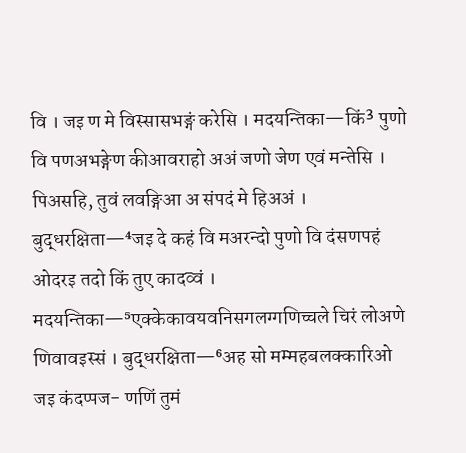वि । जइ ण मे विस्सासभङ्गं करेसि । मदयन्तिका—किं³ पुणो वि पणअभङ्गेण कीआवराहो अअं जणो जेण एवं मन्तेसि । पिअसहि, तुवं लवङ्गिआ अ संपदं मे हिअअं । बुद्धरक्षिता—⁴जइ दे कहं वि मअरन्दो पुणो वि दंसणपहं ओदरइ तदो किं तुए कादव्वं । मदयन्तिका—⁵एक्केकावयवनिसगलग्गणिच्चले चिरं लोअणे णिवावइस्सं । बुद्धरक्षिता—⁶अह सो मम्महबलक्कारिओ जइ कंदप्पज- णणिं तुमं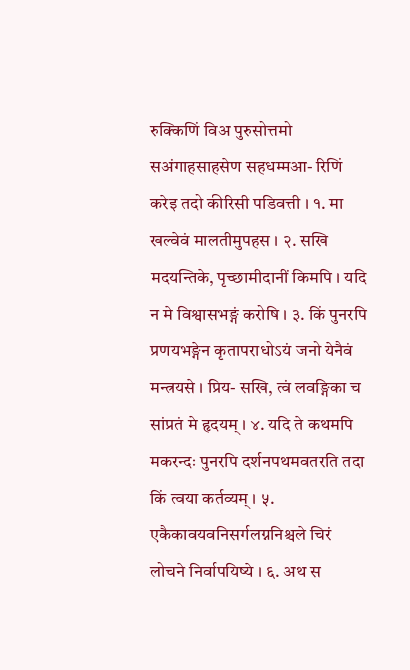रुक्किणिं विअ पुरुसोत्तमो सअंगाहसाहसेण सहधम्मआ- रिणिं करेइ तदो कीरिसी पडिवत्ती । १. मा खल्वेवं मालतीमुपहस । २. सखि मदयन्तिके, पृच्छामीदानीं किमपि । यदि न मे विश्वासभङ्गं करोषि । ३. किं पुनरपि प्रणयभङ्गेन कृतापराधोऽयं जनो येनैवं मन्त्रयसे । प्रिय- सखि, त्वं लवङ्गिका च सांप्रतं मे हृदयम् । ४. यदि ते कथमपि मकरन्दः पुनरपि दर्शनपथमवतरति तदा किं त्वया कर्तव्यम् । ५. एकैकावयवनिसर्गलग्ननिश्चले चिरं लोचने निर्वापयिष्ये । ६. अथ स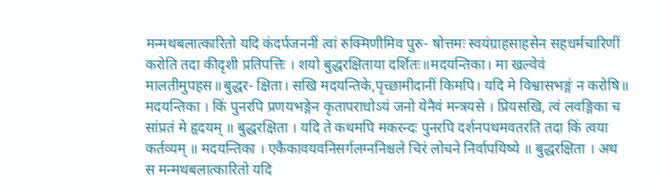मन्मथबलात्कारितो यदि कंदर्पजननीं त्वां रुक्मिणीमिव पुरु- षोत्तमः स्वयंग्राहसाहसेन सहधर्मचारिणीं करोति तदा कीदृशी प्रतिपत्तिः । शयो बुद्धरक्षिताया दर्शितः॥मदयन्तिका। मा खल्वेवं मालतीमुपहस॥बुद्धर- क्षिता। सखि मदयन्तिके,पृच्छामीदानीं किमपि। यदि मे विश्वासभङ्गं न करोषि॥ मदयन्तिका । किं पुनरपि प्रणयभङ्गेन कृतापराधोऽयं जनो येनैवं मन्त्रयसे । प्रियसखि, त्वं लवङ्गिका च सांप्रतं मे हृदयम् ॥ बुद्धरक्षिता । यदि ते कथमपि मकरन्दः पुनरपि दर्शनपथमवतरति तदा किं त्वया कर्तव्यम् ॥ मदयन्तिका । एकैकावयवनिसर्गलग्ननिश्चले चिरं लोचने निर्वापयिष्ये ॥ बुद्धरक्षिता । अथ स मन्मथबलात्कारितो यदि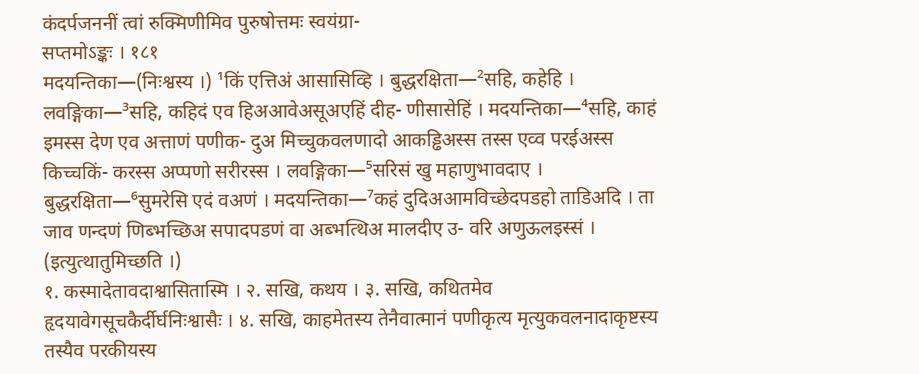कंदर्पजननीं त्वां रुक्मिणीमिव पुरुषोत्तमः स्वयंग्रा-
सप्तमोऽङ्कः । १८१
मदयन्तिका—(निःश्वस्य ।) ¹किं एत्तिअं आसासिव्हि । बुद्धरक्षिता—²सहि, कहेहि । लवङ्गिका—³सहि, कहिदं एव हिअआवेअसूअएहिं दीह- णीसासेहिं । मदयन्तिका—⁴सहि, काहं इमस्स देण एव अत्ताणं पणीक- दुअ मिच्चुकवलणादो आकड्ढिअस्स तस्स एव्व परईअस्स किच्चकिं- करस्स अप्पणो सरीरस्स । लवङ्गिका—⁵सरिसं खु महाणुभावदाए । बुद्धरक्षिता—⁶सुमरेसि एदं वअणं । मदयन्तिका—⁷कहं दुदिअआमविच्छेदपडहो ताडिअदि । ता जाव णन्दणं णिब्भच्छिअ सपादपडणं वा अब्भत्थिअ मालदीए उ- वरि अणुऊलइस्सं । (इत्युत्थातुमिच्छति ।)
१. कस्मादेतावदाश्वासितास्मि । २. सखि, कथय । ३. सखि, कथितमेव हृदयावेगसूचकैर्दीर्घनिःश्वासैः । ४. सखि, काहमेतस्य तेनैवात्मानं पणीकृत्य मृत्युकवलनादाकृष्टस्य तस्यैव परकीयस्य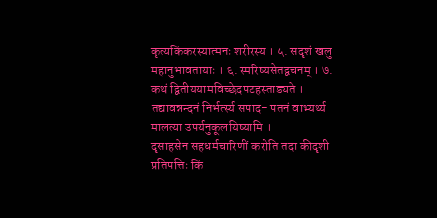कृत्यकिंकरस्यात्मनः शरीरस्य । ५. सदृशं खलु महानुभावतायाः । ६. स्मरिष्यसेतद्वचनम् । ७. कथं द्वितीययामविच्छेदपटहस्ताड्यते । तद्यावन्नन्दनं निर्भर्त्स्य सपाद- पतनं वाभ्यर्थ्य मालत्या उपर्यनुकूलयिष्यामि ।
दृसाहसेन सहधर्मचारिणीं करोति तदा कीदृशी प्रतिपत्तिः किं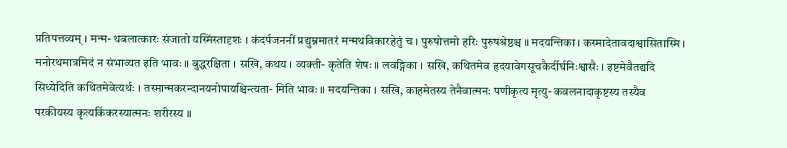प्रतिपत्तव्यम् । मन्म- थबलात्कारः संजातो यस्मिंस्तादृशः । कंदर्पजननीं प्रद्युम्नमातरं मन्मथविकारहेतुं च । पुरुषोत्तमो हरिः पुरुषश्रेष्ठश्च ॥ मदयन्तिका । कस्मादेतावदाश्वासितास्मि । मनोरथमात्रमिदं न संभाव्यत इति भावः ॥ बुद्धरक्षिता । सखि, कथय । व्यक्ती- कृतेति शेषः ॥ लवङ्गिका । सखि, कथितमेव हृदयावेगसूचकैर्दीर्घनिःश्वासैः । इष्टमेवैतद्यदि सिध्येदिति कथितमेवेत्यर्थः । तस्मान्मकरन्दानयनोपायश्चिन्त्यता- मिति भावः ॥ मदयन्तिका । सखि, काहमेतस्य तेनैवात्मनः पणीकृत्य मृत्यु- कवलनादाकृष्टस्य तस्यैव परकीयस्य कृत्यकिंकरस्यात्मनः शरीरस्य ॥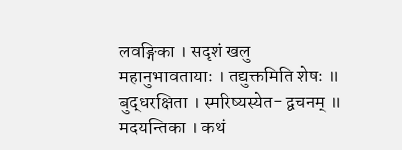लवङ्गिका । सदृशं खलु महानुभावतायाः । तद्युक्तमिति शेषः ॥ बुद्धरक्षिता । स्मरिष्यस्येत- द्वचनम् ॥ मदयन्तिका । कथं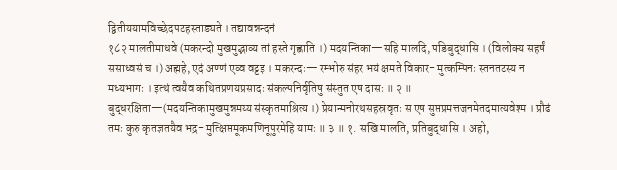द्वितीययामविच्छेदपटहस्ताड्यते । तद्यावन्नन्दनं
१८२ मालतीमाधवे (मकरन्दो मुखमुद्भाव्य तां हस्ते गृह्णाति ।) मदयन्तिका—सहि मालदि, पडिबुद्धासि । (विलोक्य सहर्षं ससाध्वसं च ।) अह्महे, एदं अण्णं एव्व वट्टइ । मकरन्दः— रम्भोरु संहर भयं क्षमते विकार- मुत्कम्पिनः स्तनतटस्य न मध्यभागः । इत्थं त्वयैव कथितप्रणयप्रसादः संकल्पनिर्वृतिषु संस्तुत एष दासः ॥ २ ॥ बुद्धरक्षिता—(मदयन्तिकामुखमुन्नमय्य संस्कृतमाश्रित्य ।) प्रेयान्मनोरथसहस्रवृतः स एष सुप्तप्रमत्तजनमेतदमात्यवेश्म । प्रौढं तमः कुरु कृतज्ञतयैव भद्र- मुत्क्षिप्तमूकमणिनूपुरमेहि यामः ॥ ३ ॥ १. सखि मालति, प्रतिबुद्धासि । अहो,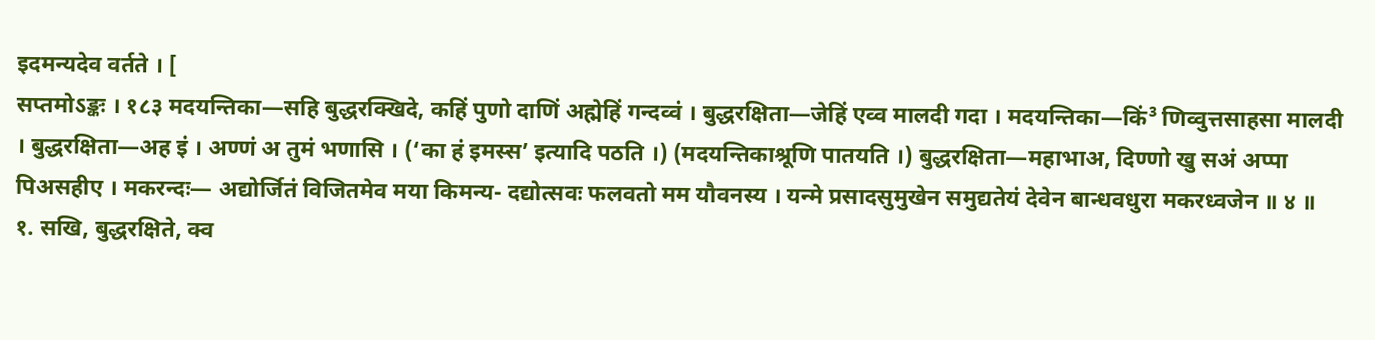इदमन्यदेव वर्तते । [
सप्तमोऽङ्कः । १८३ मदयन्तिका—सहि बुद्धरक्खिदे, कहिं पुणो दाणिं अह्मेहिं गन्दव्वं । बुद्धरक्षिता—जेहिं एव्व मालदी गदा । मदयन्तिका—किं³ णिव्वुत्तसाहसा मालदी । बुद्धरक्षिता—अह इं । अण्णं अ तुमं भणासि । (‘का हं इमस्स’ इत्यादि पठति ।) (मदयन्तिकाश्रूणि पातयति ।) बुद्धरक्षिता—महाभाअ, दिण्णो खु सअं अप्पा पिअसहीए । मकरन्दः— अद्योर्जितं विजितमेव मया किमन्य- दद्योत्सवः फलवतो मम यौवनस्य । यन्मे प्रसादसुमुखेन समुद्यतेयं देवेन बान्धवधुरा मकरध्वजेन ॥ ४ ॥
१. सखि, बुद्धरक्षिते, क्व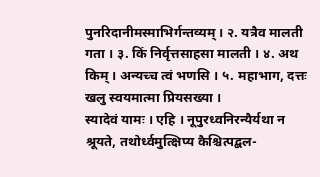पुनरिदानीमस्माभिर्गन्तव्यम् । २. यत्रैव मालती गता । ३. किं निर्वृत्तसाहसा मालती । ४. अथ किम् । अन्यच्च त्वं भणसि । ५. महाभाग, दत्तः खलु स्वयमात्मा प्रियसख्या ।
स्यादेवं यामः । एहि । नूपुरध्वनिरन्यैर्यथा न श्रूयते, तथोर्ध्वमुत्क्षिप्य कैश्चित्पद्बल-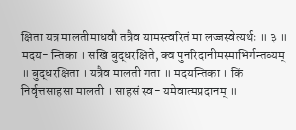क्षिता यत्र मालतीमाधवौ तत्रैव यामस्त्वरितं मा लज्जस्वेत्यर्थः ॥ ३ ॥ मदय- न्तिका । सखि बुद्धरक्षिते, क्व पुनरिदानीमस्माभिर्गन्तव्यम् ॥ बुद्धरक्षिता । यत्रैव मालती गता ॥ मदयन्तिका । किं निर्वृत्तसाहसा मालती । साहसं स्व- यमेवात्मप्रदानम् ॥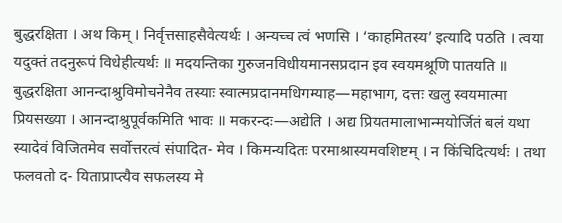बुद्धरक्षिता । अथ किम् । निर्वृत्तसाहसैवेत्यर्थः । अन्यच्च त्वं भणसि । ‘काहमितस्य’ इत्यादि पठति । त्वया यदुक्तं तदनुरूपं विधेहीत्यर्थः ॥ मदयन्तिका गुरुजनविधीयमानसप्रदान इव स्वयमश्रूणि पातयति ॥ बुद्धरक्षिता आनन्दाश्रुविमोचनेनैव तस्याः स्वात्मप्रदानमधिगम्याह—महाभाग, दत्तः खलु स्वयमात्मा प्रियसख्या । आनन्दाश्रुपूर्वकमिति भावः ॥ मकरन्दः—अद्येति । अद्य प्रियतमालाभान्मयोर्जितं बलं यथा स्यादेवं विजितमेव सर्वोत्तरत्वं संपादित- मेव । किमन्यदितः परमाश्रास्यमवशिष्टम् । न किंचिदित्यर्थः । तथा फलवतो द- यिताप्राप्त्यैव सफलस्य मे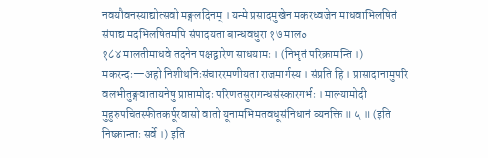नवयौवनस्याद्योत्सवो मङ्गलदिनम् । यन्मे प्रसादमुखेन मकरध्वजेन माधवाभिलषितं संपाद्य मदभिलषितमपि संपादयता बान्धवधुरा १७ माल०
१८४ मालतीमाधवे तदनेन पक्षद्वारेण साधयामः । (निभृतं परिक्रामन्ति ।) मकरन्दः—अहो निशीथनिःसंचाररमणीयता राजमार्गस्य । संप्रति हि । प्रासादानामुपरि वलभीतुङ्गवातायनेषु प्राप्तामोदः परिणतसुरागन्धसंस्कारगर्भः । माल्यामोदी मुहुरुपचितस्फीतकर्पूरवासो वातो यूनामभिमतवधूसंनिधानं व्यनक्ति ॥ ५ ॥ (इति निष्क्रान्ताः सर्वे ।) इति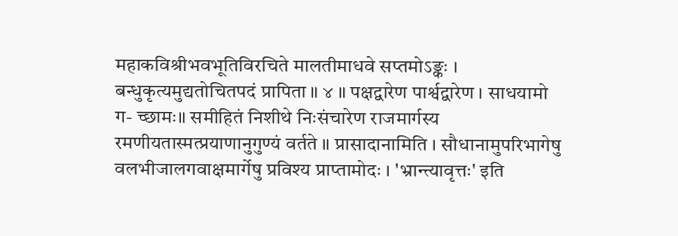महाकविश्रीभवभूतिविरचिते मालतीमाधवे सप्तमोऽङ्कः । बन्धुकृत्यमुद्यतोचितपदं प्रापिता ॥ ४ ॥ पक्षद्वारेण पार्श्वद्वारेण । साधयामो ग- च्छामः॥ समीहितं निशीथे निःसंचारेण राजमार्गस्य रमणीयतास्मत्प्रयाणानुगुण्यं वर्तते ॥ प्रासादानामिति । सौधानामुपरिभागेषु वलभीजालगवाक्षमार्गेषु प्रविश्य प्राप्तामोदः । 'भ्रान्त्यावृत्तः' इति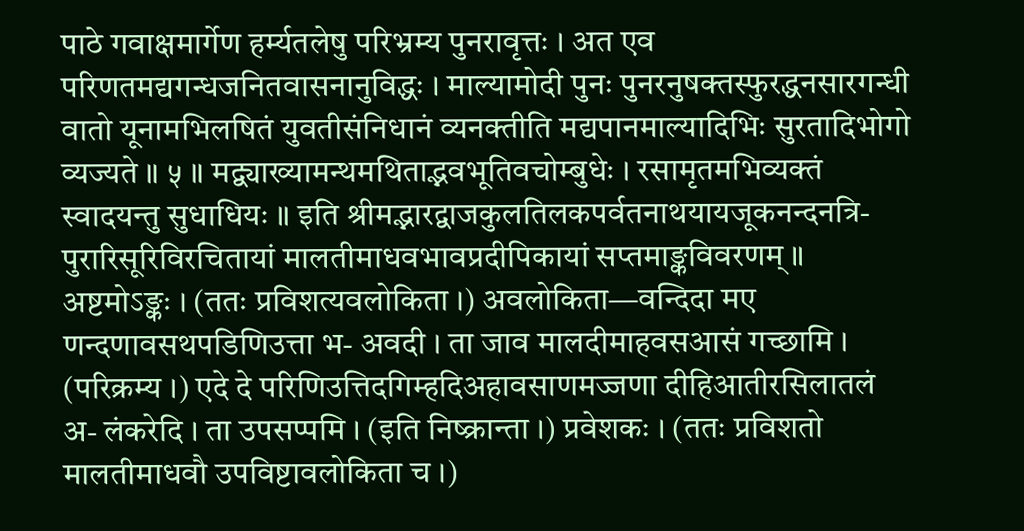पाठे गवाक्षमार्गेण हर्म्यतलेषु परिभ्रम्य पुनरावृत्तः । अत एव परिणतमद्यगन्धजनितवासनानुविद्धः । माल्यामोदी पुनः पुनरनुषक्तस्फुरद्धनसारगन्धी वातो यूनामभिलषितं युवतीसंनिधानं व्यनक्तीति मद्यपानमाल्यादिभिः सुरतादिभोगो व्यज्यते ॥ ५ ॥ मद्व्याख्यामन्थमथिताद्भवभूतिवचोम्बुधेः । रसामृतमभिव्यक्तं स्वादयन्तु सुधाधियः ॥ इति श्रीमद्भारद्वाजकुलतिलकपर्वतनाथयायजूकनन्दनत्रि- पुरारिसूरिविरचितायां मालतीमाधवभावप्रदीपिकायां सप्तमाङ्कविवरणम् ॥
अष्टमोऽङ्कः । (ततः प्रविशत्यवलोकिता ।) अवलोकिता—वन्दिदा मए णन्दणावसथपडिणिउत्ता भ- अवदी । ता जाव मालदीमाहवसआसं गच्छामि । (परिक्रम्य ।) एदे दे परिणिउत्तिदगिम्हदिअहावसाणमज्जणा दीहिआतीरसिलातलं अ- लंकरेदि । ता उपसप्पमि । (इति निष्क्रान्ता ।) प्रवेशकः । (ततः प्रविशतो मालतीमाधवौ उपविष्टावलोकिता च ।)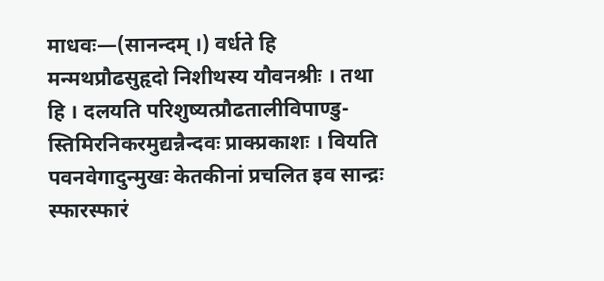माधवः—(सानन्दम् ।) वर्धते हि मन्मथप्रौढसुहृदो निशीथस्य यौवनश्रीः । तथा हि । दलयति परिशुष्यत्प्रौढतालीविपाण्डु- स्तिमिरनिकरमुद्यन्नैन्दवः प्राक्प्रकाशः । वियति पवनवेगादुन्मुखः केतकीनां प्रचलित इव सान्द्रः स्फारस्फारं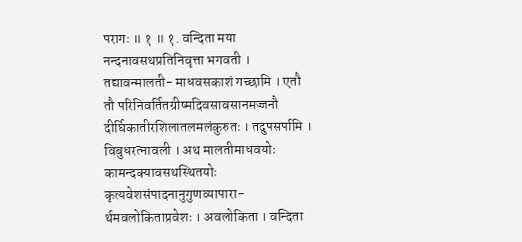परागः ॥ १ ॥ १. वन्दिता मया नन्दनावसथप्रतिनिवृत्ता भगवती । तद्यावन्मालती- माधवसकाशं गच्छामि । एतौ तौ परिनिवर्तितग्रीष्मदिवसावसानमज्जनौ दीर्घिकातीरशिलातलमलंकुरुतः । तदुपसर्पामि । विबुधरत्नावली । अथ मालतीमाधवयोः कामन्दक्यावसथस्थितयोः कृत्यवेशसंपादनानुगुणव्यापारा- र्थमवलोकिताप्रवेशः । अवलोकिता । वन्दिता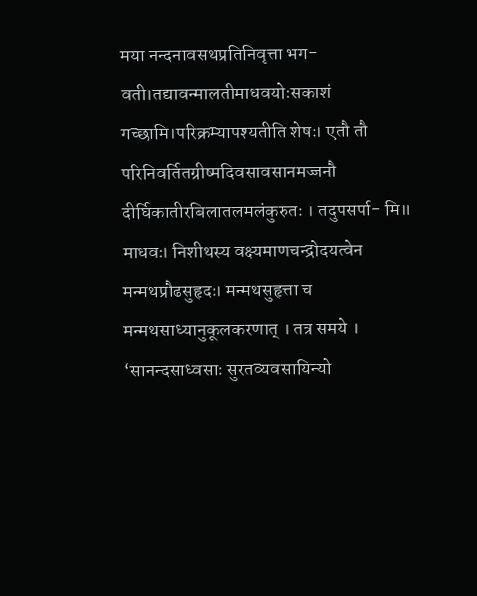मया नन्दनावसथप्रतिनिवृत्ता भग- वती।तद्यावन्मालतीमाधवयोःसकाशं गच्छामि।परिक्रम्यापश्यतीति शेषः। एतौ तौ परिनिवर्तितग्रीष्मदिवसावसानमज्जनौ दीर्घिकातीरबिलातलमलंकुरुतः । तदुपसर्पा- मि॥ माधवः। निशीथस्य वक्ष्यमाणचन्द्रोदयत्वेन मन्मथप्रौढसुहृदः। मन्मथसुहृत्ता च मन्मथसाध्यानुकूलकरणात् । तत्र समये । ‘सानन्दसाध्वसाः सुरतव्यवसायिन्यो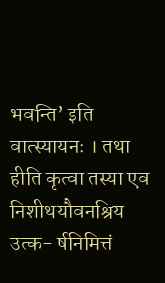भवन्ति’ इति वात्स्यायनः । तथा हीति कृत्वा तस्या एव निशीथयौवनश्रिय उत्क- र्षनिमित्तं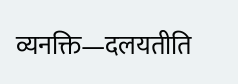व्यनक्ति—दलयतीति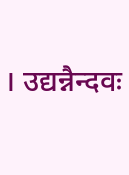। उद्यन्नैन्दवः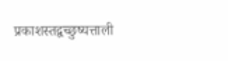प्रकाशस्तद्वच्छुष्यत्ताली